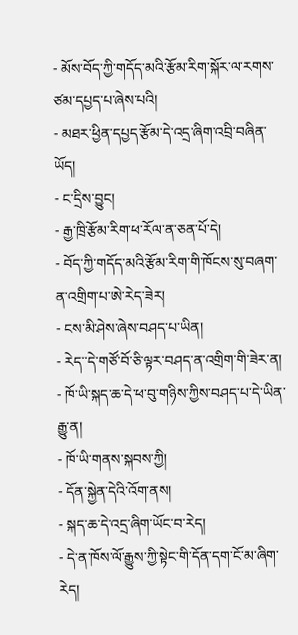- མོས་བོད་ཀྱི་གདོད་མའི་རྩོམ་རིག་སྐོར་ལ་རགས་ཙམ་དཔྱད་པ་ཞེས་པའི།
- མཐར་ཕྱིན་དཔྱད་རྩོམ་དེ་འདྲ་ཞིག་འབྲི་བཞིན་ཡོད།
- ང་དྲིས་བྱུང།
- རྒྱ་ཁྲི་རྩོམ་རིག་ཕ་རོལ་ན་ཅན་པོ་དེ།
- བོད་ཀྱི་གདོད་མའི་རྩོམ་རིག་གི་ཁོངས་སུ་བཞག་ན་འགྲིག་པ་ཨེ་རེད་ཟེར།
- ངས་མི་ཤེས་ཞེས་བཤད་པ་ཡིན།
- རེད་་དེ་གཙོ་བོ་ཅི་ལྟར་བཤད་ན་འགྲིག་གི་ཟེར་ན།
- ཁོ་ཡི་སྐད་ཆ་དེ་ཕ་བུ་གཉིས་ཀྱིས་བཤད་པ་དེ་ཡིན་རྒྱུ་ན།
- ཁོ་ཡི་གནས་སྐབས་ཀྱི།
- དོན་སྐྱེན་དེའི་འོག་ནས།
- སྐད་ཆ་དེ་འདྲ་ཞིག་ཡོང་བ་རེད།
- དེ་ན་ཁོས་ལོ་རྒྱུས་ཀྱི་སྟེང་གི་དོན་དག་ངོ་མ་ཞིག་རེད།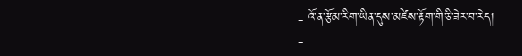- འོ་ན་རྩོམ་རིག་ཡིན་དུས་མཛེས་རྟོག་གི་ཅི་ཟེར་བ་རེད།
-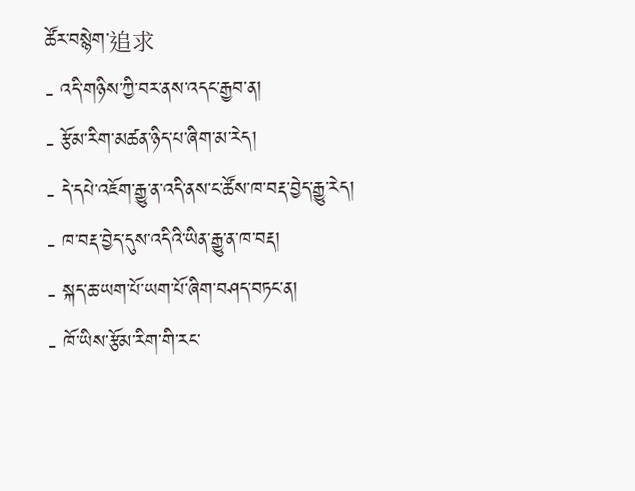ཚོར་བསྙེག་追求
- འདི་གཉིས་ཀྱི་བར་ནས་འདང་རྒྱབ་ན།
- རྩོམ་རིག་མཚན་ཉིད་པ་ཞིག་མ་རེད།
- དེ་དཔེ་འཇོག་རྒྱུ་ན་འདི་ནས་ང་ཚོས་ཁ་བརྡ་བྱེད་རྒྱུ་རེད།
- ཁ་བརྡ་བྱེད་དུས་འདིའི་ཡིན་རྒྱུ་ན་ཁ་བརྡ།
- སྐད་ཆ་ཡག་པོ་ཡག་པོ་ཞིག་བཤད་བཏང་ན།
- ཁོ་ཡིས་རྩོམ་རིག་གི་རང་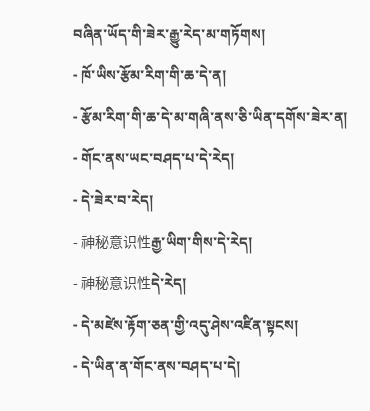བཞིན་ཡོད་གི་ཟེར་རྒྱུ་རེད་མ་གཏོགས།
- ཁོ་ཡིས་རྩོམ་རིག་གི་ཆ་དེ་ན།
- རྩོམ་རིག་གི་ཆ་དེ་མ་གཞི་ནས་ཅི་ཡིན་དགོས་ཟེར་ན།
- གོང་ནས་ཡང་བཤད་པ་དེ་རེད།
- དེ་ཟེར་བ་རེད།
- 神秘意识性རྒྱ་ཡིག་གིས་དེ་རེད།
- 神秘意识性དེ་རེད།
- དེ་མཛེས་རྟོག་ཅན་གྱི་འདུ་ཤེས་འཛིན་སྟངས།
- དེ་ཡིན་ན་གོང་ནས་བཤད་པ་དེ།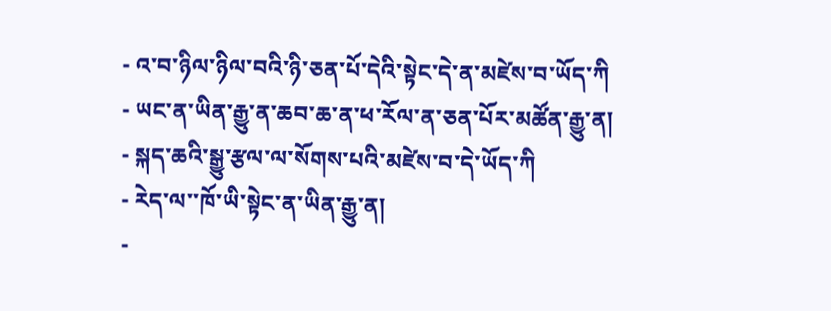- འ་བ་ཉིལ་ཉིལ་བའི་ཉི་ཅན་པོ་དེའི་སྟེང་དེ་ན་མཛེས་བ་ཡོད་ཀི
- ཡང་ན་ཡིན་རྒྱུ་ན་ཆབ་ཆ་ན་ཕ་རོལ་ན་ཅན་པོར་མཚོན་རྒྱུ་ན།
- སྐད་ཆའི་སྒྱུ་རྩལ་ལ་སོགས་པའི་མཛེས་བ་དེ་ཡོད་ཀི
- རེད་ལ་་ཁོ་ཡི་སྟེང་ན་ཡིན་རྒྱུ་ན།
-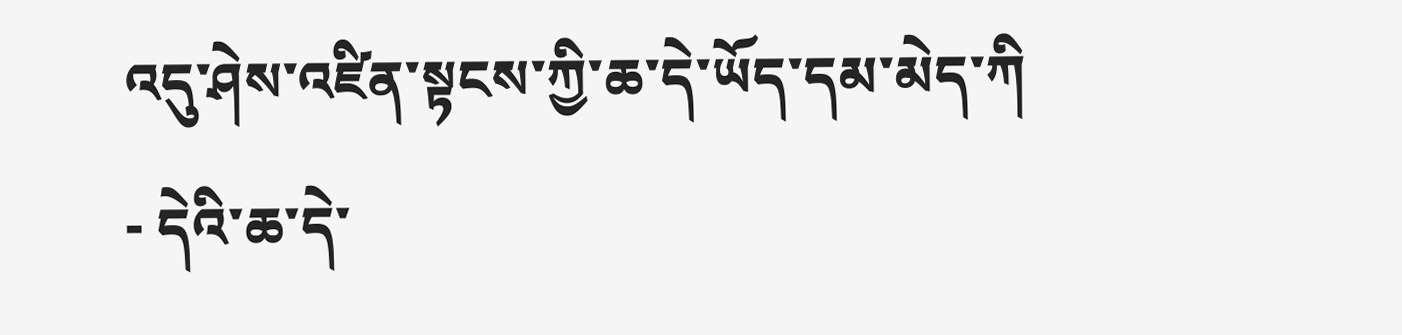འདུ་ཤེས་འཛིན་སྟངས་ཀྱི་ཆ་དེ་ཡོད་དམ་མེད་ཀི
- དེའི་ཆ་དེ་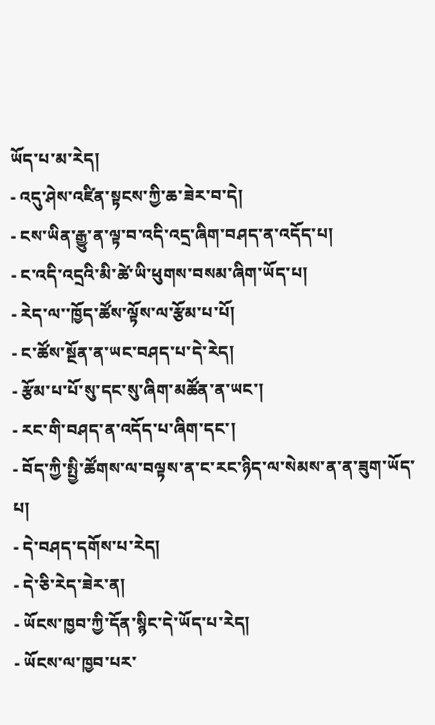ཡོད་པ་མ་རེད།
- འདུ་ཤེས་འཛིན་སྟངས་ཀྱི་ཆ་ཟེར་བ་དེ།
- ངས་ཡིན་རྒྱུ་ན་ལྟ་བ་འདི་འདྲ་ཞིག་བཤད་ན་འདོད་པ།
- ང་འདི་འདྲའི་མི་ཚེ་ཡི་ཕུགས་བསམ་ཞིག་ཡོད་པ།
- རེད་ལ་་ཁྱོད་ཚོས་ལྟོས་ལ་རྩོམ་པ་པོ།
- ང་ཚོས་སྔོན་ན་ཡང་བཤད་པ་དེ་རེད།
- རྩོམ་པ་པོ་སུ་དང་སུ་ཞིག་མཚོན་ན་ཡང་།
- རང་གི་བཤད་ན་འདོད་པ་ཞིག་དང་།
- བོད་ཀྱི་སྤྱི་ཚོགས་ལ་བལྟས་ན་ང་རང་ཉིད་ལ་སེམས་ན་ན་ཟུག་ཡོད་པ།
- དེ་བཤད་དགོས་པ་རེད།
- དེ་ཅི་རེད་ཟེར་ན།
- ཡོངས་ཁྱབ་ཀྱི་དོན་སྙིང་དེ་ཡོད་པ་རེད།
- ཡོངས་ལ་ཁྱབ་པར་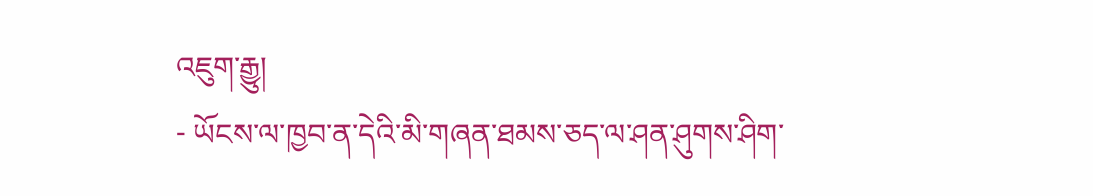འཇུག་རྒྱུ།
- ཡོངས་ལ་ཁྱབ་ན་དེའི་མི་གཞན་ཐམས་ཅད་ལ་ཤན་ཤུགས་ཤིག་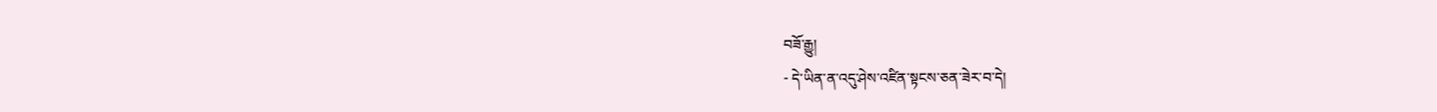བཟོ་རྒྱུ།
- དེ་ཡིན་ན་འདུ་ཤེས་འཛིན་སྟངས་ཅན་ཟེར་བ་དེ།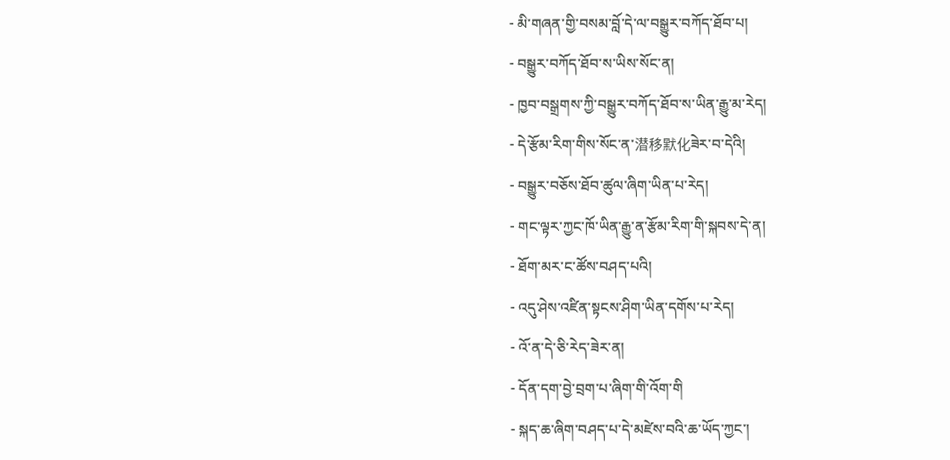- མི་གཞན་གྱི་བསམ་བློ་དེ་ལ་བསྒྱུར་བཀོད་ཐོབ་པ།
- བསྒྱུར་བཀོད་ཐོབ་ས་ཡིས་སོང་ན།
- ཁྱབ་བསྒྲགས་ཀྱི་བསྒྱུར་བཀོད་ཐོབ་ས་ཡིན་རྒྱུ་མ་རེད།
- དེ་རྩོམ་རིག་གིས་སོང་ན་潜移默化ཟེར་བ་དེའི།
- བསྒྱུར་བཅོས་ཐོབ་ཚུལ་ཞིག་ཡིན་པ་རེད།
- གང་ལྟར་ཀྱང་ཁོ་ཡིན་རྒྱུ་ན་རྩོམ་རིག་གི་སྐབས་དེ་ན།
- ཐོག་མར་ང་ཚོས་བཤད་པའི།
- འདུ་ཤེས་འཛིན་སྟངས་ཤིག་ཡིན་དགོས་པ་རེད།
- འོ་ན་དེ་ཅི་རེད་ཟེར་ན།
- དོན་དག་བྱེ་བྲག་པ་ཞིག་གི་འོག་གི
- སྐད་ཆ་ཞིག་བཤད་པ་དེ་མཛེས་བའི་ཆ་ཡོད་ཀྱང་།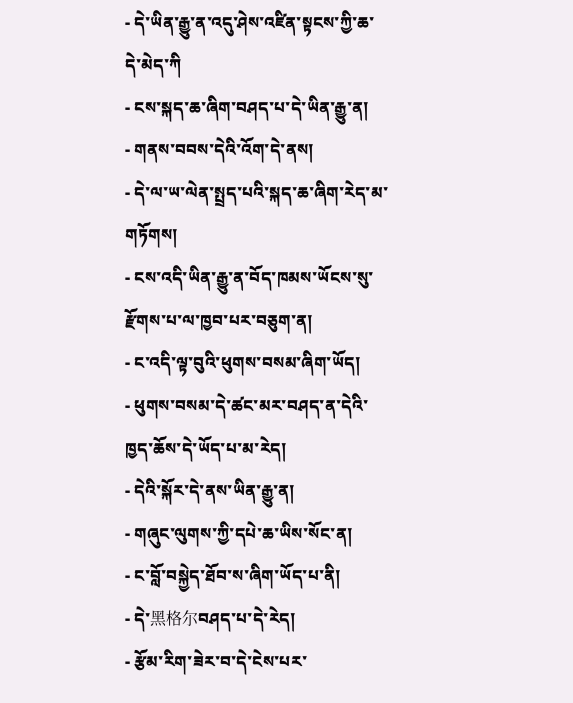- དེ་ཡིན་རྒྱུ་ན་འདུ་ཤེས་འཛིན་སྟངས་ཀྱི་ཆ་དེ་མེད་ཀི
- ངས་སྐད་ཆ་ཞིག་བཤད་པ་དེ་ཡིན་རྒྱུ་ན།
- གནས་བབས་དེའི་འོག་དེ་ནས།
- དེ་ལ་ཡ་ལེན་སྤྲད་པའི་སྐད་ཆ་ཞིག་རེད་མ་གཏོགས།
- ངས་འདི་ཡིན་རྒྱུ་ན་བོད་ཁམས་ཡོངས་སུ་རྫོགས་པ་ལ་ཁྱབ་པར་བཅུག་ན།
- ང་འདི་ལྟ་བུའི་ཕུགས་བསམ་ཞིག་ཡོད།
- ཕུགས་བསམ་དེ་ཚང་མར་བཤད་ན་དེའི་ཁྱད་ཆོས་དེ་ཡོད་པ་མ་རེད།
- དེའི་སྐོར་དེ་ནས་ཡིན་རྒྱུ་ན།
- གཞུང་ལུགས་ཀྱི་དཔེ་ཆ་ཡིས་སོང་ན།
- ང་བློ་བསྐྱེད་ཐོབ་ས་ཞིག་ཡོད་པ་ནི།
- དེ་黑格尔བཤད་པ་དེ་རེད།
- རྩོམ་རིག་ཟེར་བ་དེ་ངེས་པར་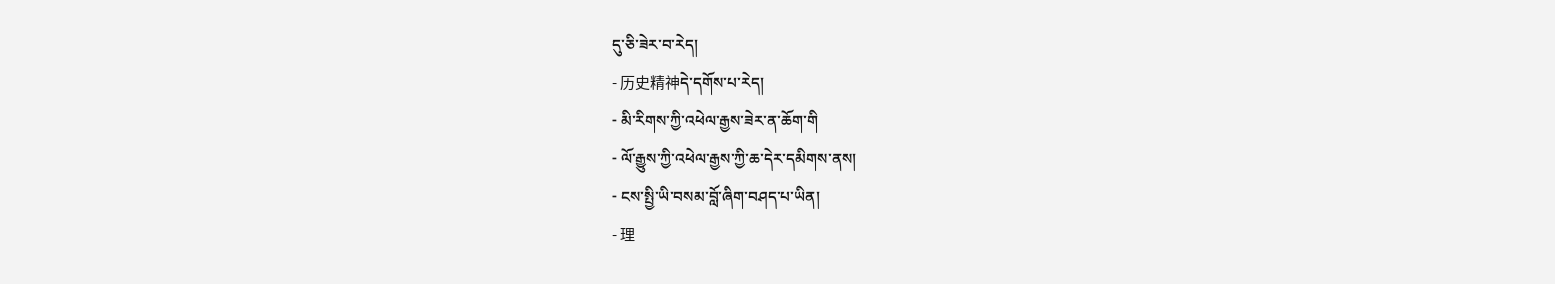དུ་ཅི་ཟེར་བ་རེད།
- 历史精神དེ་དགོས་པ་རེད།
- མི་རིགས་ཀྱི་འཕེལ་རྒྱས་ཟེར་ན་ཆོག་གི
- ལོ་རྒྱུས་ཀྱི་འཕེལ་རྒྱས་ཀྱི་ཆ་དེར་དམིགས་ནས།
- ངས་སྤྱི་ཡི་བསམ་བློ་ཞིག་བཤད་པ་ཡིན།
- 理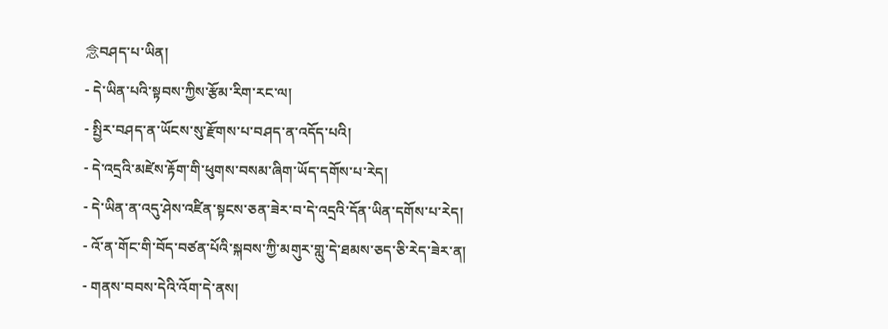念བཤད་པ་ཡིན།
- དེ་ཡིན་པའི་སྟབས་ཀྱིས་རྩོམ་རིག་རང་ལ།
- སྤྱིར་བཤད་ན་ཡོངས་སུ་རྫོགས་པ་བཤད་ན་འདོད་པའི།
- དེ་འདྲའི་མཛེས་རྟོག་གི་ཕུགས་བསམ་ཞིག་ཡོད་དགོས་པ་རེད།
- དེ་ཡིན་ན་འདུ་ཤེས་འཛིན་སྟངས་ཅན་ཟེར་བ་དེ་འདྲའི་དོན་ཡིན་དགོས་པ་རེད།
- འོ་ན་གོང་གི་བོད་བཙན་པོའི་སྐབས་ཀྱི་མགུར་གླུ་དེ་ཐམས་ཅད་ཅི་རེད་ཟེར་ན།
- གནས་བབས་དེའི་འོག་དེ་ནས།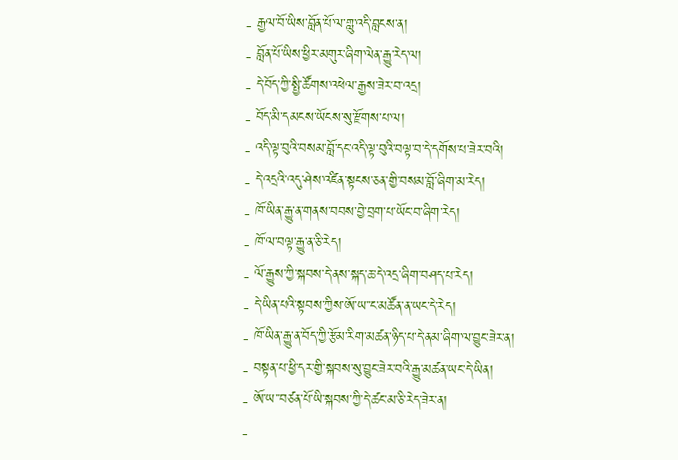- རྒྱལ་བོ་ཡིས་བློན་པོ་ལ་གླུ་འདི་བླངས་ན།
- བློན་པོ་ཡིས་ཕྱིར་མགུར་ཞིག་ལེན་རྒྱུ་རེད་ལ།
- དེ་བོད་ཀྱི་སྤྱི་ཚོགས་འཕེལ་རྒྱས་ཟེར་བ་འདྲ།
- བོད་མི་དམངས་ཡོངས་སུ་རྫོགས་པ་ལ།
- འདི་ལྟ་བུའི་བསམ་བློ་དང་འདི་ལྟ་བུའི་བལྟ་བ་དེ་དགོས་པ་ཟེར་བའི།
- དེ་འདྲའི་འདུ་ཤེས་འཛིན་སྟངས་ཅན་གྱི་བསམ་བློ་ཞིག་མ་རེད།
- ཁོ་ཡིན་རྒྱུ་ན་གནས་བབས་བྱེ་བྲག་པ་ཡོང་བ་ཞིག་རེད།
- ཁོ་ལ་བལྟ་རྒྱུ་ན་ཅི་རེད།
- ལོ་རྒྱུས་ཀྱི་སྐབས་དེ་ནས་སྐད་ཆ་དེ་འདྲ་ཞིག་བཤད་པ་རེད།
- དེ་ཡིན་པའི་སྟབས་ཀྱིས་ཨོ་ཡ་་ང་མཚོན་ན་ཡང་དེ་རེད།
- ཁོ་ཡིན་རྒྱུ་ན་བོད་ཀྱི་རྩོམ་རིག་མཚན་ཉིད་པ་དེ་ནམ་ཞིག་ལ་བྱུང་ཟེར་ན།
- བསྟན་པ་ཕྱི་དར་གྱི་སྐབས་སུ་བྱུང་ཟེར་བའི་རྒྱུ་མཚན་ཡང་དེ་ཡིན།
- ཨོ་ཡ་་བཙན་པོ་ཡི་སྐབས་ཀྱི་དེ་ཚང་མ་ཅི་རེད་ཟེར་ན།
-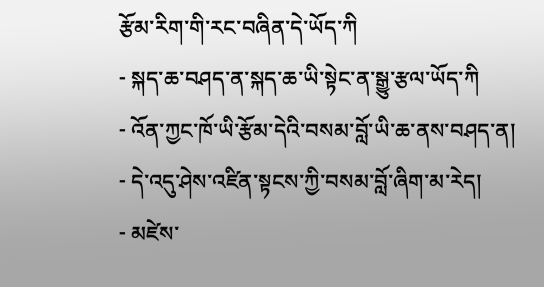རྩོམ་རིག་གི་རང་བཞིན་དེ་ཡོད་ཀི
- སྐད་ཆ་བཤད་ན་སྐད་ཆ་ཡི་སྟེང་ན་སྒྱུ་རྩལ་ཡོད་ཀི
- འོན་ཀྱང་ཁོ་ཡི་རྩོམ་དེའི་བསམ་བློ་ཡི་ཆ་ནས་བཤད་ན།
- དེ་འདུ་ཤེས་འཛིན་སྟངས་ཀྱི་བསམ་བློ་ཞིག་མ་རེད།
- མཛེས་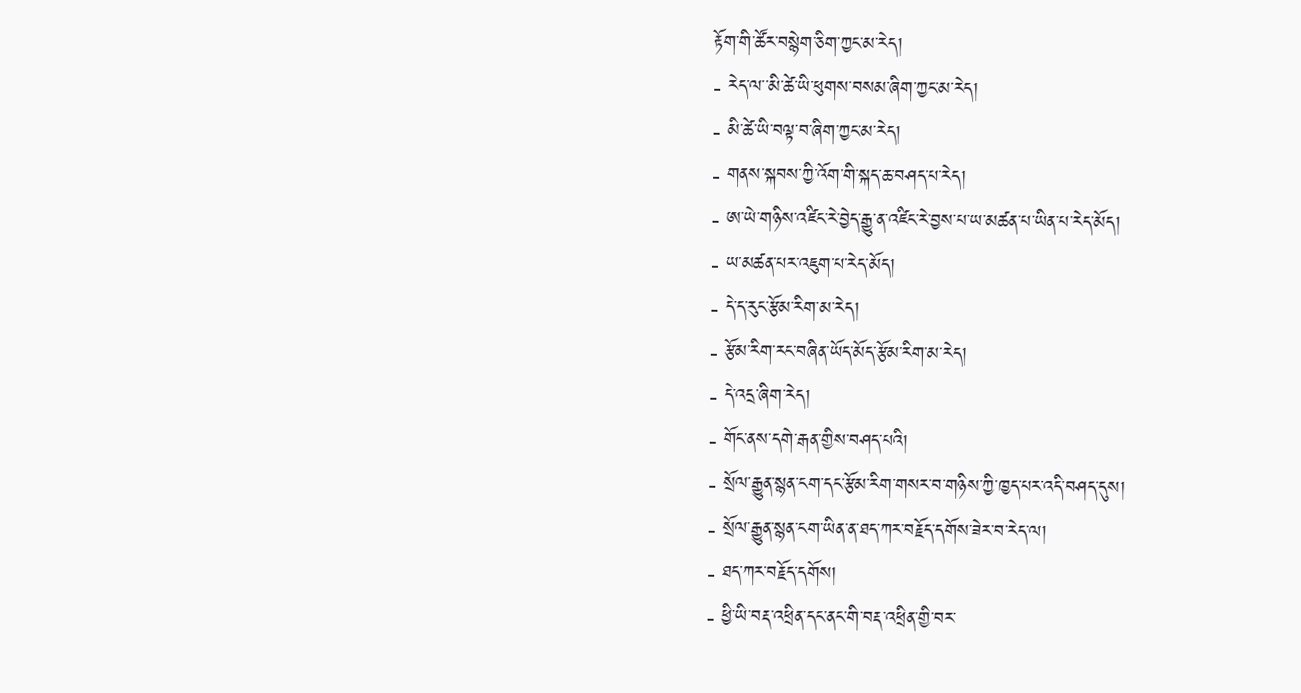རྟོག་གི་ཚོར་བསྙེག་ཅིག་ཀྱང་མ་རེད།
- རེད་ལ་་མི་ཚེ་ཡི་ཕུགས་བསམ་ཞིག་ཀྱང་མ་རེད།
- མི་ཚེ་ཡི་བལྟ་བ་ཞིག་ཀྱང་མ་རེད།
- གནས་སྐབས་ཀྱི་འོག་གི་སྐད་ཆ་བཤད་པ་རེད།
- ཨ་ཡེ་གཉིས་འཛིང་རེ་བྱེད་རྒྱུ་ན་འཛིང་རེ་བྱས་པ་ཡ་མཚན་པ་ཡིན་པ་རེད་མོད།
- ཡ་མཚན་པར་འཇུག་པ་རེད་མོད།
- དེ་ད་རུང་རྩོམ་རིག་མ་རེད།
- རྩོམ་རིག་རང་བཞིན་ཡོད་མོད་རྩོམ་རིག་མ་རེད།
- དེ་འདྲ་ཞིག་རེད།
- གོང་ནས་དགེ་རྒན་གྱིས་བཤད་པའི།
- སྲོལ་རྒྱུན་སྙན་ངག་དང་རྩོམ་རིག་གསར་བ་གཉིས་ཀྱི་ཁྱད་པར་འདི་བཤད་དུས།
- སྲོལ་རྒྱུན་སྙན་ངག་ཡིན་ན་ཐད་ཀར་བརྗོད་དགོས་ཟེར་བ་རེད་ལ།
- ཐད་ཀར་བརྗོད་དགོས།
- ཕྱི་ཡི་བརྡ་འཕྲིན་དང་ནང་གི་བརྡ་འཕྲིན་གྱི་བར་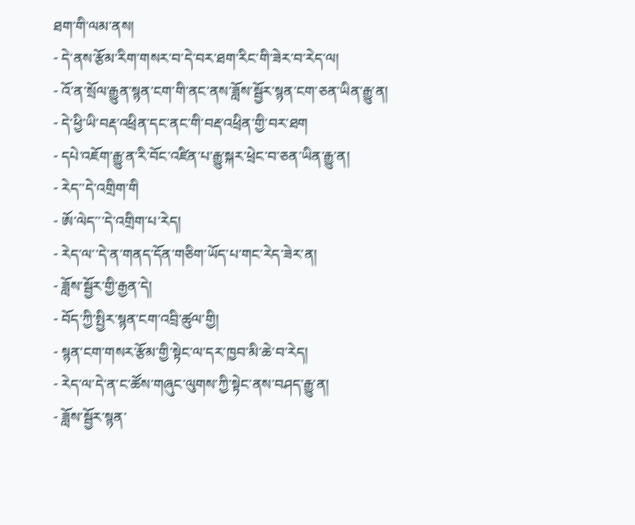ཐག་གི་ལམ་ནས།
- དེ་ནས་རྩོམ་རིག་གསར་བ་དེ་བར་ཐག་རིང་གི་ཟེར་བ་རེད་ལ།
- འོ་ན་སྲོལ་རྒྱུན་སྙན་ངག་གི་ནང་ནས་ཟློས་སྦྱོར་སྙན་ངག་ཅན་ཡིན་རྒྱུ་ན།
- དེ་ཕྱི་ཡི་བརྡ་འཕྲིན་དང་ནང་གི་བརྡ་འཕྲིན་གྱི་བར་ཐག
- དཔེ་འཇོག་རྒྱུ་ན་རི་བོང་འཛིན་པ་རྒྱུ་སྐར་ཕྲེང་བ་ཅན་ཡིན་རྒྱུ་ན།
- རེད་་དེ་འགྲིག་གི
- ཨོ་ལེད་་་དེ་འགྲིག་པ་རེད།
- རེད་ལ་་དེ་ན་གནད་དོན་གཅིག་ཡོད་པ་གང་རེད་ཟེར་ན།
- ཟློས་སྦྱོར་གྱི་རྒྱན་དེ།
- བོད་ཀྱི་སྤྱིར་སྙན་ངག་འབྲི་ཚུལ་གྱི།
- སྙན་ངག་གསར་རྩོམ་གྱི་སྟེང་ལ་དར་ཁྱབ་མི་ཆེ་བ་རེད།
- རེད་ལ་དེ་ན་ང་ཚོས་གཞུང་ལུགས་ཀྱི་སྟེང་ནས་བཤད་རྒྱུ་ན།
- ཟློས་སྦྱོར་སྙན་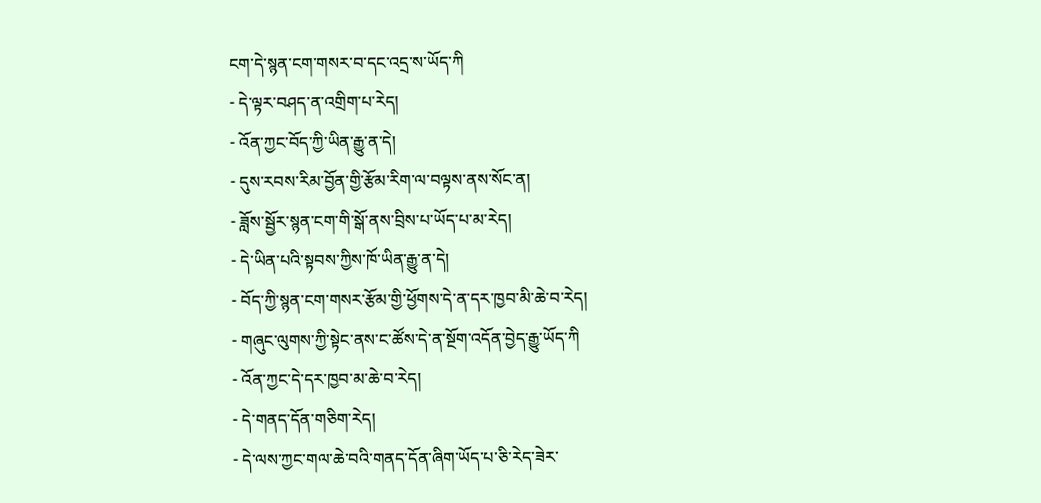ངག་དེ་སྙན་ངག་གསར་བ་དང་འདྲ་ས་ཡོད་ཀི
- དེ་ལྟར་བཤད་ན་འགྲིག་པ་རེད།
- འོན་ཀྱང་བོད་ཀྱི་ཡིན་རྒྱུ་ན་དེ།
- དུས་རབས་རིམ་བྱོན་གྱི་རྩོམ་རིག་ལ་བལྟས་ནས་སོང་ན།
- ཟློས་སྦྱོར་སྙན་ངག་གི་སྒོ་ནས་བྲིས་པ་ཡོད་པ་མ་རེད།
- དེ་ཡིན་པའི་སྟབས་ཀྱིས་ཁོ་ཡིན་རྒྱུ་ན་དེ།
- བོད་ཀྱི་སྙན་ངག་གསར་རྩོམ་གྱི་ཕྱོགས་དེ་ན་དར་ཁྱབ་མི་ཆེ་བ་རེད།
- གཞུང་ལུགས་ཀྱི་སྟེང་ནས་ང་ཚོས་དེ་ན་སྔོག་འདོན་བྱེད་རྒྱུ་ཡོད་ཀི
- འོན་ཀྱང་དེ་དར་ཁྱབ་མ་ཆེ་བ་རེད།
- དེ་གནད་དོན་གཅིག་རེད།
- དེ་ལས་ཀྱང་གལ་ཆེ་བའི་གནད་དོན་ཞིག་ཡོད་པ་ཅི་རེད་ཟེར་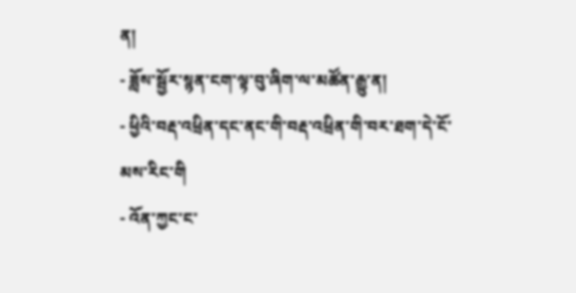ན།
- ཟློས་སྦྱོར་སྙན་ངག་ལྟ་བུ་ཞིག་ལ་མཚོན་རྒྱུ་ན།
- ཕྱིའི་བརྡ་འཕྲིན་དང་ནང་གི་བརྡ་འཕྲིན་གི་བར་ཐག་དེ་ངོ་མས་རིང་གི
- འོན་ཀྱང་ང་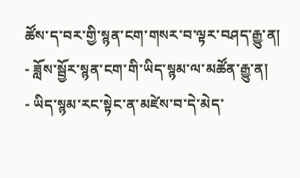ཚོས་ད་བར་གྱི་སྙན་ངག་གསར་བ་ལྟར་བཤད་རྒྱུ་ན།
- ཟློས་སྦྱོར་སྙན་ངག་གི་ཡིད་སྙམ་ལ་མཚོན་རྒྱུ་ན།
- ཡིད་སྙམ་རང་སྟེང་ན་མཛེས་བ་དེ་མེད་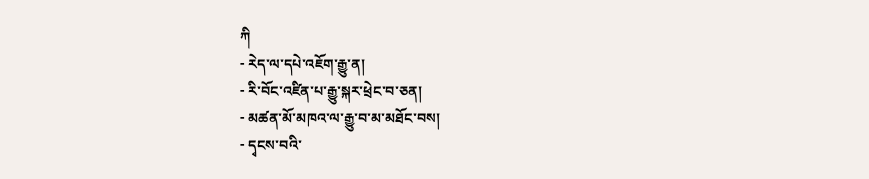ཀི
- རེད་ལ་དཔེ་འཇོག་རྒྱུ་ན།
- རི་བོང་འཛིན་པ་རྒྱུ་སྐར་ཕྲེང་བ་ཅན།
- མཚན་མོ་མཁའ་ལ་རྒྱུ་བ་མ་མཐོང་བས།
- དྭངས་བའི་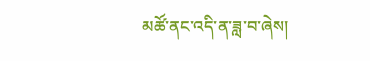མཚོ་ནང་འདི་ན་ཟླ་བ་ཞེས།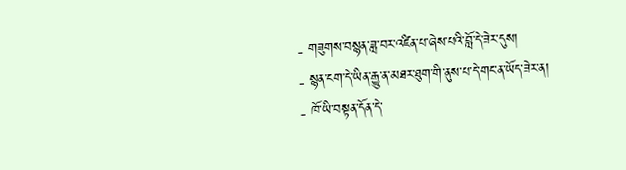- གཟུགས་བསྙན་ཟླ་བར་འཛིན་པ་ཞེས་པའི་བློ་དེ་ཟེར་དུས།
- སྙན་ངག་དེ་ཡིན་རྒྱུ་ན་མཐར་ཐུག་གི་ནུས་པ་དེ་གང་ན་ཡོད་ཟེར་ན།
- ཁོ་ཡི་བསྟན་དོན་དེ་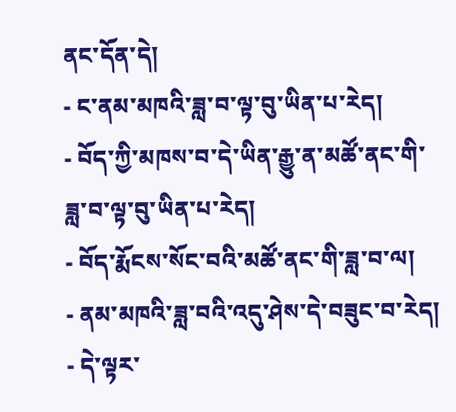ནང་དོན་དེ།
- ང་ནམ་མཁའི་ཟླ་བ་ལྟ་བུ་ཡིན་པ་རེད།
- བོད་ཀྱི་མཁས་བ་དེ་ཡིན་རྒྱུ་ན་མཚོ་ནང་གི་ཟླ་བ་ལྟ་བུ་ཡིན་པ་རེད།
- བོད་རྨོངས་སོང་བའི་མཚོ་ནང་གི་ཟླ་བ་ལ།
- ནམ་མཁའི་ཟླ་བའི་འདུ་ཤེས་དེ་བཟུང་བ་རེད།
- དེ་ལྟར་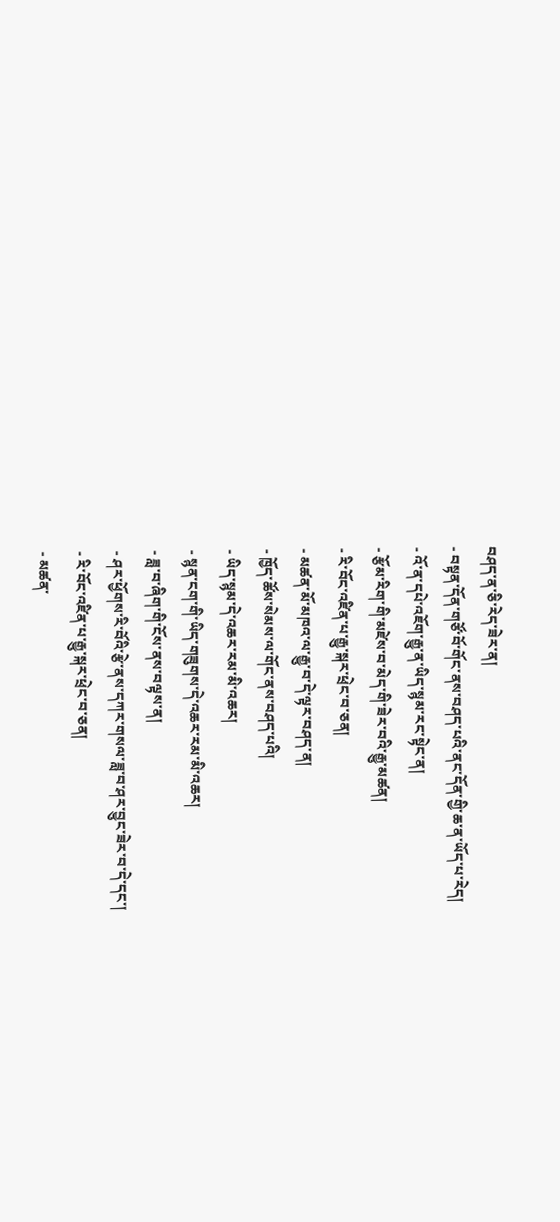བཤད་ན་ཅི་རེད་ཟེར་ན།
- བསྟན་དོན་གཙོ་བོ་གོང་ནས་བཤད་པའི་ནང་དོན་གྱི་ཆ་ན་ཡོད་པ་རེད།
- འོ་ན་དཔེ་འཇོག་རྒྱུ་ན་ཡིད་སྙམ་རང་སྟེང་ན།
- རྩོམ་རིག་གི་མཛེས་བ་མེད་གི་ཟེར་བའི་རྒྱུ་མཚན།
- རི་བོང་འཛིན་པ་རྒྱུ་སྐར་ཕྲེང་བ་ཅན།
- མཚན་མོ་མཁའ་ལ་རྒྱུ་བ་དེ་ལྟར་བཤད་ན།
- ཁྱོད་ཚོས་སེམས་ལ་གོང་ནས་བཤད་པའི།
- ཡིད་སྙམ་དེ་འཆར་རམ་མི་འཆར།
- སྙན་ངག་གི་ཡིད་གཟུགས་དེ་འཆར་རམ་མི་འཆར།
- ཟླ་བ་ཞིག་གི་ངོས་ནས་བལྟས་ན།
- ཤར་ཕྱོགས་རི་བོའི་རྩེ་ནས་དཀར་གསལ་ཟླ་བ་ཤར་བྱུང་ཟེར་བ་དེ་དང་།
- རི་བོང་འཛིན་པ་རྒྱུ་སྐར་ཕྲེང་བ་ཅན།
- མཚན་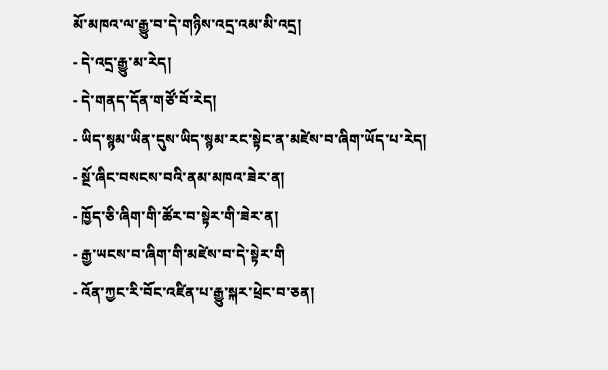མོ་མཁའ་ལ་རྒྱུ་བ་དེ་གཉིས་འདྲ་འམ་མི་འདྲ།
- དེ་འདྲ་རྒྱུ་མ་རེད།
- དེ་གནད་དོན་གཙོ་བོ་རེད།
- ཡིད་སྙམ་ཡིན་དུས་ཡིད་སྙམ་རང་སྟེང་ན་མཛེས་བ་ཞིག་ཡོད་པ་རེད།
- སྔོ་ཞིང་བསངས་བའི་ནམ་མཁའ་ཟེར་ན།
- ཁྱོད་ཅི་ཞིག་གི་ཚོར་བ་སྟེར་གི་ཟེར་ན།
- རྒྱ་ཡངས་བ་ཞིག་གི་མཛེས་བ་དེ་སྟེར་གི
- འོན་ཀྱང་རི་བོང་འཛིན་པ་རྒྱུ་སྐར་ཕྲེང་བ་ཅན།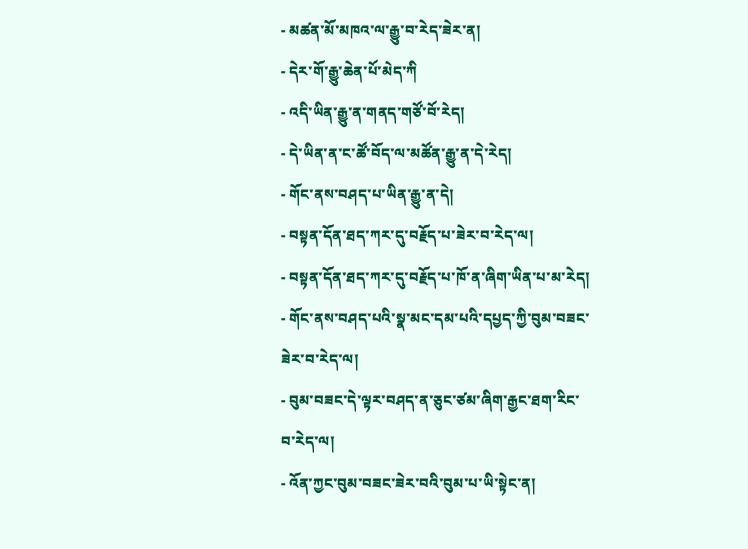- མཚན་མོ་མཁའ་ལ་རྒྱུ་བ་རེད་ཟེར་ན།
- དེར་གོ་རྒྱུ་ཆེན་པོ་མེད་ཀི
- འདི་ཡིན་རྒྱུ་ན་གནད་གཙོ་བོ་རེད།
- དེ་ཡིན་ན་ང་ཚོ་བོད་ལ་མཚོན་རྒྱུ་ན་དེ་རེད།
- གོང་ནས་བཤད་པ་ཡིན་རྒྱུ་ན་དེ།
- བསྟན་དོན་ཐད་ཀར་དུ་བརྗོད་པ་ཟེར་བ་རེད་ལ།
- བསྟན་དོན་ཐད་ཀར་དུ་བརྗོད་པ་ཁོ་ན་ཞིག་ཡིན་པ་མ་རེད།
- གོང་ནས་བཤད་པའི་སྣ་མང་དམ་པའི་དཔྱད་ཀྱི་བུམ་བཟང་ཟེར་བ་རེད་ལ།
- བུམ་བཟང་དེ་ལྟར་བཤད་ན་ཅུང་ཙམ་ཞིག་རྒྱང་ཐག་རིང་བ་རེད་ལ།
- འོན་ཀྱང་བུམ་བཟང་ཟེར་བའི་བུམ་པ་ཡི་སྟེང་ན།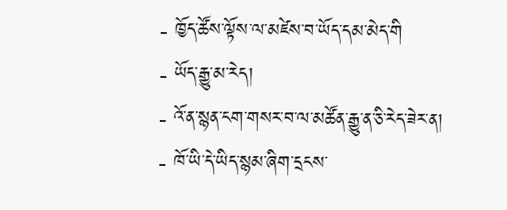- ཁྱོད་ཚོས་ལྟོས་ལ་མཛེས་བ་ཡོད་དམ་མེད་གི
- ཡོད་རྒྱུ་མ་རེད།
- འོ་ན་སྙན་ངག་གསར་བ་ལ་མཚོན་རྒྱུ་ན་ཅི་རེད་ཟེར་ན།
- ཁོ་ཡི་དེ་ཡིད་སྙམ་ཞིག་དྲངས་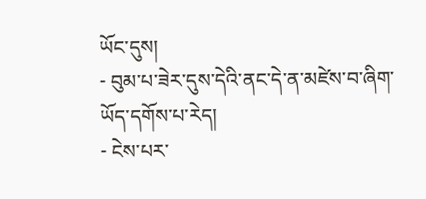ཡོང་དུས།
- བུམ་པ་ཟེར་དུས་དེའི་ནང་དེ་ན་མཛེས་བ་ཞིག་ཡོད་དགོས་པ་རེད།
- ངེས་པར་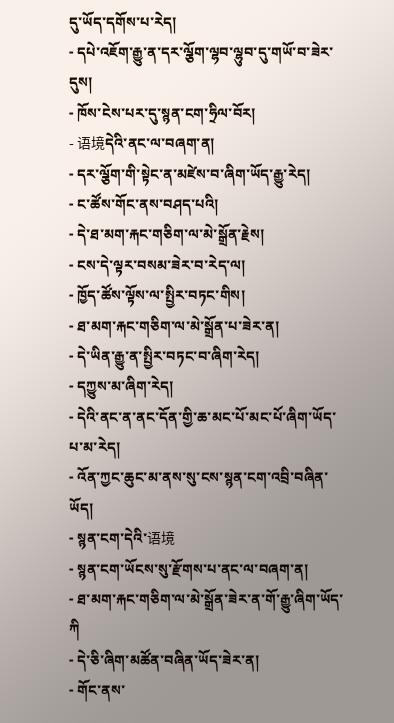དུ་ཡོད་དགོས་པ་རེད།
- དཔེ་འཇོག་རྒྱུ་ན་དར་ལྕོག་ལྷབ་ལྷུབ་དུ་གཡོ་བ་ཟེར་དུས།
- ཁོས་ངེས་པར་དུ་སྙན་ངག་ཧྲིལ་བོར།
- 语境དེའི་ནང་ལ་བཞག་ན།
- དར་ལྕོག་གི་སྟེང་ན་མཛེས་བ་ཞིག་ཡོད་རྒྱུ་རེད།
- ང་ཚོས་གོང་ནས་བཤད་པའི།
- དེ་ཐ་མག་རྐང་གཅིག་ལ་མེ་སྒྲོན་རྗེས།
- ངས་དེ་ལྟར་བསམ་ཟེར་བ་རེད་ལ།
- ཁྱོད་ཚོས་ལྟོས་ལ་སྤྱིར་བཏང་གིས།
- ཐ་མག་རྐང་གཅིག་ལ་མེ་སྒྲོན་པ་ཟེར་ན།
- དེ་ཡིན་རྒྱུ་ན་སྤྱིར་བཏང་བ་ཞིག་རེད།
- དཀྱུས་མ་ཞིག་རེད།
- དེའི་ནང་ན་ནང་དོན་གྱི་ཆ་མང་པོ་མང་པོ་ཞིག་ཡོད་པ་མ་རེད།
- འོན་ཀྱང་ཆུང་མ་ནས་སུ་ངས་སྙན་ངག་འབྲི་བཞིན་ཡོད།
- སྙན་ངག་དེའི་语境
- སྙན་ངག་ཡོངས་སུ་རྫོགས་པ་ནང་ལ་བཞག་ན།
- ཐ་མག་རྐང་གཅིག་ལ་མེ་སྒྲོན་ཟེར་ན་གོ་རྒྱུ་ཞིག་ཡོད་ཀི
- དེ་ཅི་ཞིག་མཚོན་བཞིན་ཡོད་ཟེར་ན།
- གོང་ནས་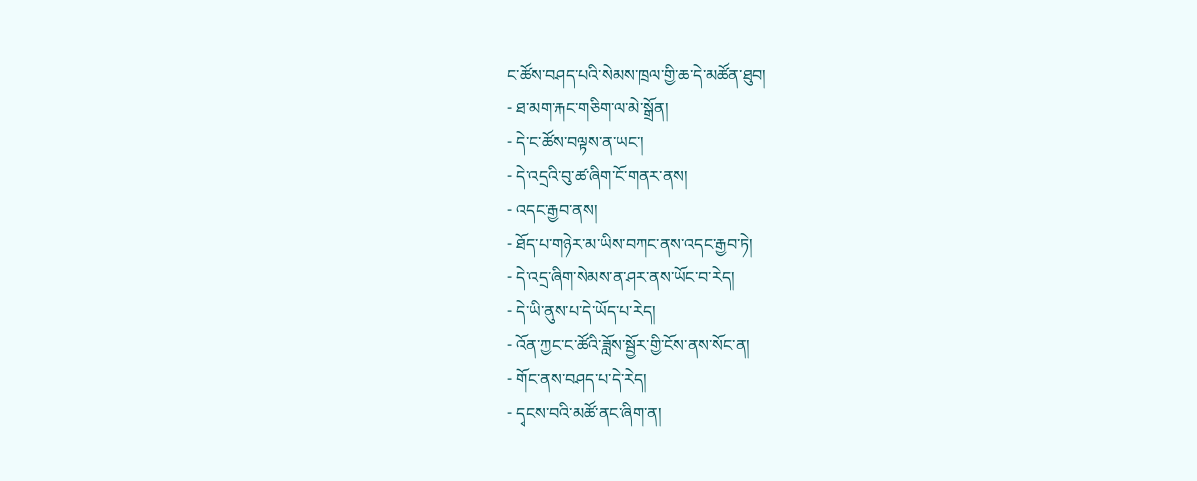ང་ཚོས་བཤད་པའི་སེམས་ཁྲལ་གྱི་ཆ་དེ་མཚོན་ཐུབ།
- ཐ་མག་རྐང་གཅིག་ལ་མེ་སྒྲོན།
- དེ་ང་ཚོས་བལྟས་ན་ཡང་།
- དེ་འདྲའི་བུ་ཚ་ཞིག་ངོ་གནར་ནས།
- འདང་རྒྱབ་ནས།
- ཐོད་པ་གཉེར་མ་ཡིས་བཀང་ནས་འདང་རྒྱབ་ཏེ།
- དེ་འདྲ་ཞིག་སེམས་ན་ཤར་ནས་ཡོང་བ་རེད།
- དེ་ཡི་ནུས་པ་དེ་ཡོད་པ་རེད།
- འོན་ཀྱང་ང་ཚོའི་ཟློས་སྦྱོར་གྱི་ངོས་ནས་སོང་ན།
- གོང་ནས་བཤད་པ་དེ་རེད།
- དྭངས་བའི་མཚོ་ནང་ཞིག་ན།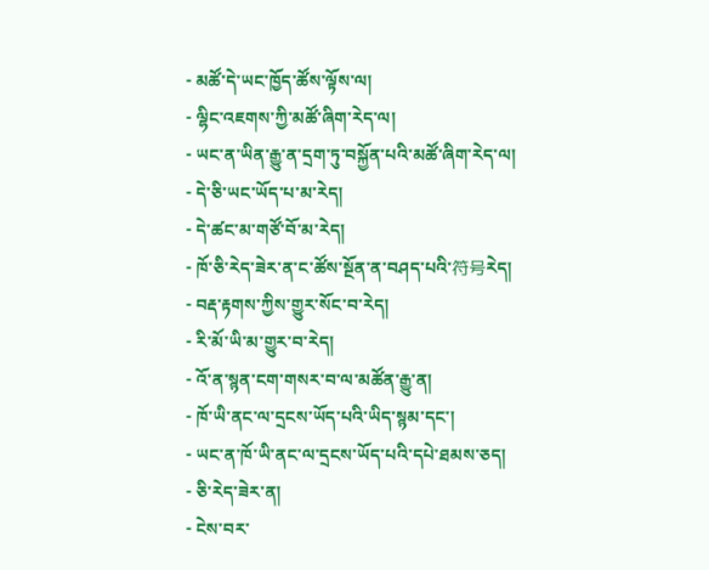- མཚོ་དེ་ཡང་ཁྱོད་ཚོས་ལྟོས་ལ།
- ལྷིང་འཇགས་ཀྱི་མཚོ་ཞིག་རེད་ལ།
- ཡང་ན་ཡིན་རྒྱུ་ན་དྲག་ཏུ་བསྐྱོན་པའི་མཚོ་ཞིག་རེད་ལ།
- དེ་ཅི་ཡང་ཡོད་པ་མ་རེད།
- དེ་ཚང་མ་གཙོ་བོ་མ་རེད།
- ཁོ་ཅི་རེད་ཟེར་ན་ང་ཚོས་སྔོན་ན་བཤད་པའི་符号རེད།
- བརྡ་རྟགས་ཀྱིས་གྱུར་སོང་བ་རེད།
- རི་མོ་ཡི་མ་གྱུར་བ་རེད།
- འོ་ན་སྙན་ངག་གསར་བ་ལ་མཚོན་རྒྱུ་ན།
- ཁོ་ཡི་ནང་ལ་དྲངས་ཡོད་པའི་ཡིད་སྙམ་དང་།
- ཡང་ན་ཁོ་ཡི་ནང་ལ་དྲངས་ཡོད་པའི་དཔེ་ཐམས་ཅད།
- ཅི་རེད་ཟེར་ན།
- ངེས་བར་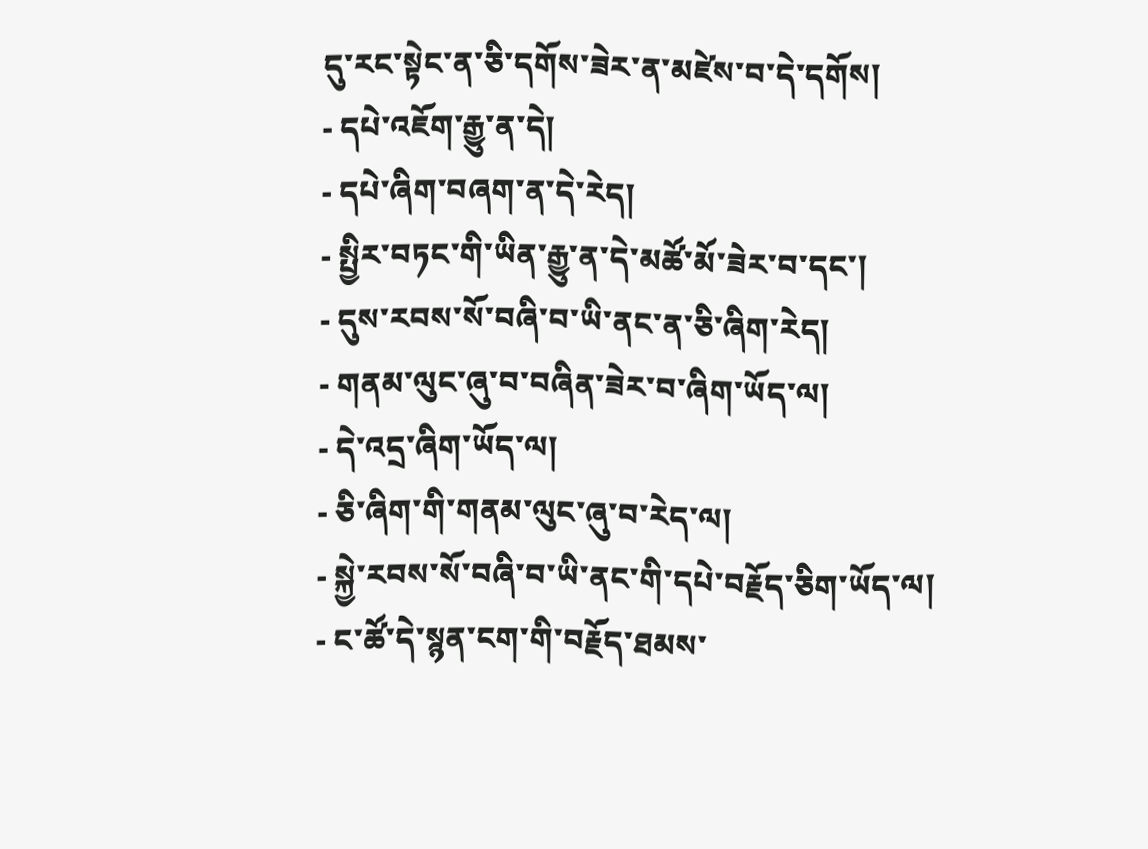དུ་རང་སྟེང་ན་ཅི་དགོས་ཟེར་ན་མཛེས་བ་དེ་དགོས།
- དཔེ་འཇོག་རྒྱུ་ན་དེ།
- དཔེ་ཞིག་བཞག་ན་དེ་རེད།
- སྤྱིར་བཏང་གི་ཡིན་རྒྱུ་ན་དེ་མཚོ་མོ་ཟེར་བ་དང་།
- དུས་རབས་སོ་བཞི་བ་ཡི་ནང་ན་ཅི་ཞིག་རེད།
- གནམ་ལུང་ཞུ་བ་བཞིན་ཟེར་བ་ཞིག་ཡོད་ལ།
- དེ་འདྲ་ཞིག་ཡོད་ལ།
- ཅི་ཞིག་གི་གནམ་ལུང་ཞུ་བ་རེད་ལ།
- སྐྱེ་རབས་སོ་བཞི་བ་ཡི་ནང་གི་དཔེ་བརྗོད་ཅིག་ཡོད་ལ།
- ང་ཚོ་དེ་སྙན་ངག་གི་བརྗོད་ཐམས་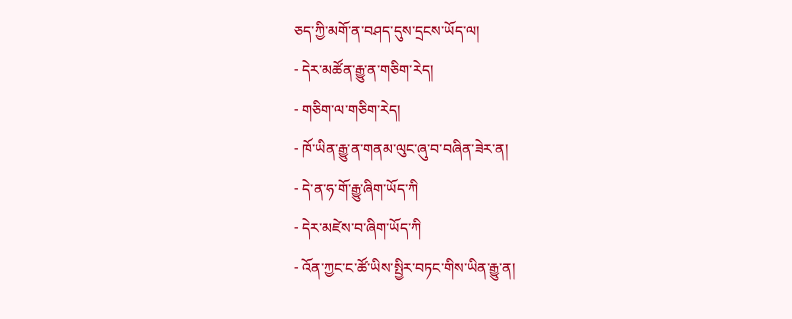ཅད་ཀྱི་མགོ་ན་བཤད་དུས་དྲངས་ཡོད་ལ།
- དེར་མཚོན་རྒྱུ་ན་གཅིག་རེད།
- གཅིག་ལ་གཅིག་རེད།
- ཁོ་ཡིན་རྒྱུ་ན་གནམ་ལུང་ཞུ་བ་བཞིན་ཟེར་ན།
- དེ་ན་ཧ་གོ་རྒྱུ་ཞིག་ཡོད་ཀི
- དེར་མཛེས་བ་ཞིག་ཡོད་ཀི
- འོན་ཀྱང་ང་ཚོ་ཡིས་སྤྱིར་བཏང་གིས་ཡིན་རྒྱུ་ན།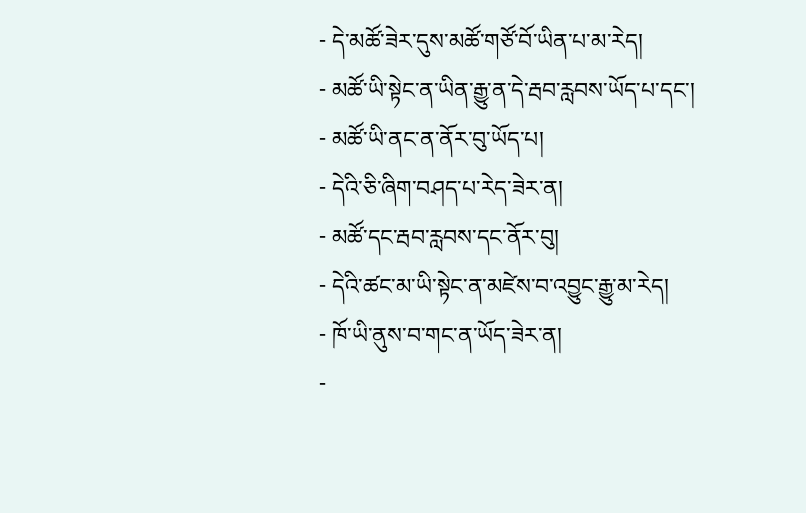- དེ་མཚོ་ཟེར་དུས་མཚོ་གཙོ་བོ་ཡིན་པ་མ་རེད།
- མཚོ་ཡི་སྟེང་ན་ཡིན་རྒྱུ་ན་དེ་རྦབ་རླབས་ཡོད་པ་དང་།
- མཚོ་ཡི་ནང་ན་ནོར་བུ་ཡོད་པ།
- དེའི་ཅི་ཞིག་བཤད་པ་རེད་ཟེར་ན།
- མཚོ་དང་རྦབ་རླབས་དང་ནོར་བུ།
- དེའི་ཚང་མ་ཡི་སྟེང་ན་མཛེས་བ་འབྱུང་རྒྱུ་མ་རེད།
- ཁོ་ཡི་ནུས་བ་གང་ན་ཡོད་ཟེར་ན།
-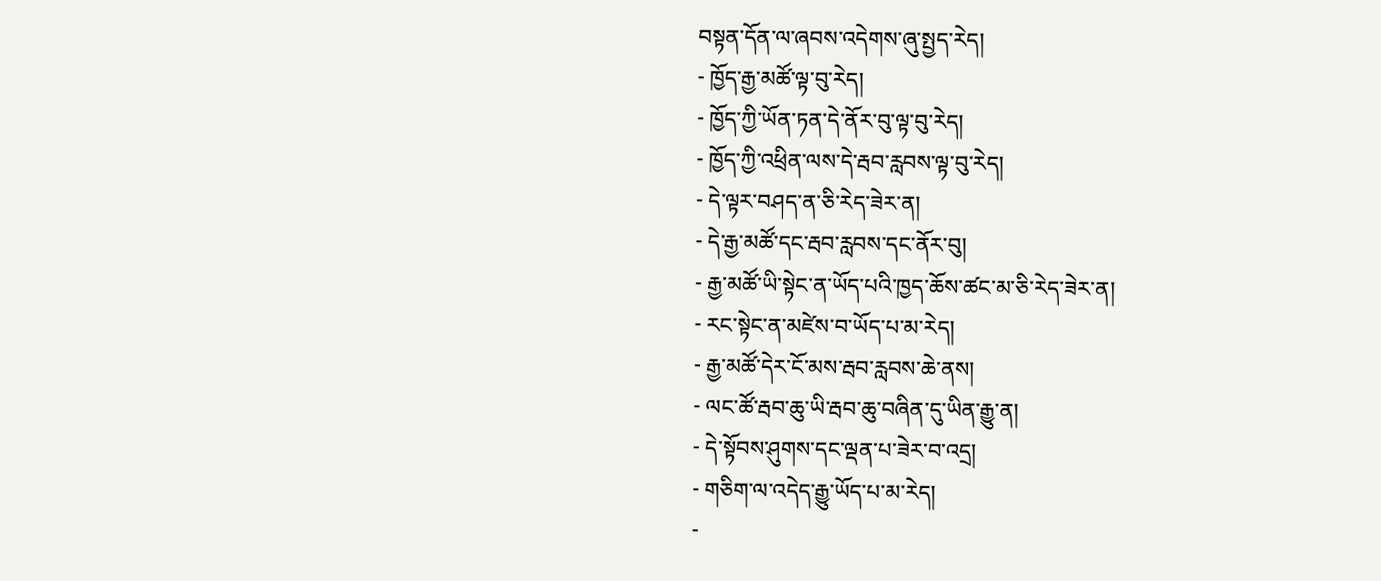བསྟན་དོན་ལ་ཞབས་འདེགས་ཞུ་སྤྱད་རེད།
- ཁྱོད་རྒྱ་མཚོ་ལྟ་བུ་རེད།
- ཁྱོད་ཀྱི་ཡོན་ཏན་དེ་ནོར་བུ་ལྟ་བུ་རེད།
- ཁྱོད་ཀྱི་འཕྲིན་ལས་དེ་རྦབ་རླབས་ལྟ་བུ་རེད།
- དེ་ལྟར་བཤད་ན་ཅི་རེད་ཟེར་ན།
- དེ་རྒྱ་མཚོ་དང་རྦབ་རླབས་དང་ནོར་བུ།
- རྒྱ་མཚོ་ཡི་སྟེང་ན་ཡོད་པའི་ཁྱད་ཆོས་ཚང་མ་ཅི་རེད་ཟེར་ན།
- རང་སྟེང་ན་མཛེས་བ་ཡོད་པ་མ་རེད།
- རྒྱ་མཚོ་དེར་ངོ་མས་རྦབ་རླབས་ཆེ་ནས།
- ལང་ཚོ་རྦབ་ཆུ་ཡི་རྦབ་ཆུ་བཞིན་དུ་ཡིན་རྒྱུ་ན།
- དེ་སྟོབས་ཤུགས་དང་ལྡན་པ་ཟེར་བ་འདྲ།
- གཅིག་ལ་འདེད་རྒྱུ་ཡོད་པ་མ་རེད།
-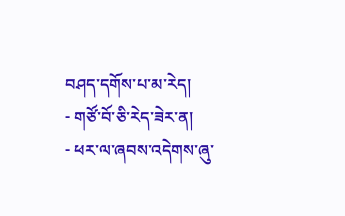བཤད་དགོས་པ་མ་རེད།
- གཙོ་བོ་ཅི་རེད་ཟེར་ན།
- ཕར་ལ་ཞབས་འདེགས་ཞུ་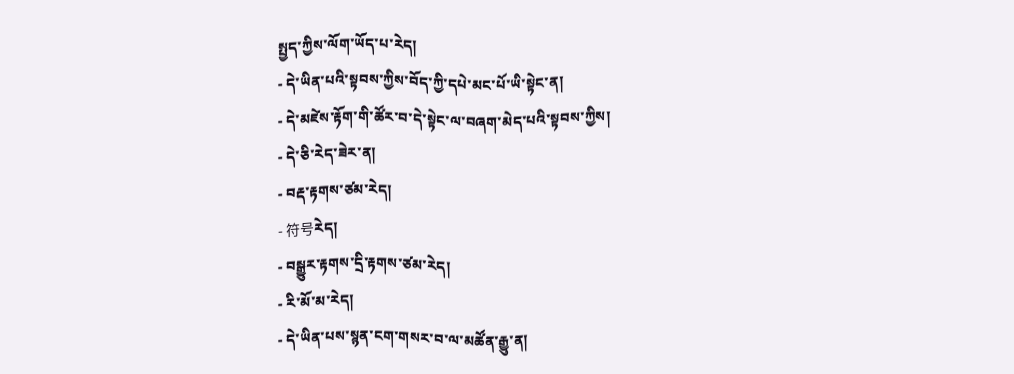སྤྱད་ཀྱིས་ལོག་ཡོད་པ་རེད།
- དེ་ཡིན་པའི་སྟབས་ཀྱིས་བོད་ཀྱི་དཔེ་མང་པོ་ཡི་སྟེང་ན།
- དེ་མཛེས་རྟོག་གི་ཚོར་བ་དེ་སྟེང་ལ་བཞག་མེད་པའི་སྟབས་ཀྱིས།
- དེ་ཅི་རེད་ཟེར་ན།
- བརྡ་རྟགས་ཙམ་རེད།
- 符号རེད།
- བསྒྱུར་རྟགས་དྲི་རྟགས་ཙམ་རེད།
- རི་མོ་མ་རེད།
- དེ་ཡིན་པས་སྙན་ངག་གསར་བ་ལ་མཚོན་རྒྱུ་ན།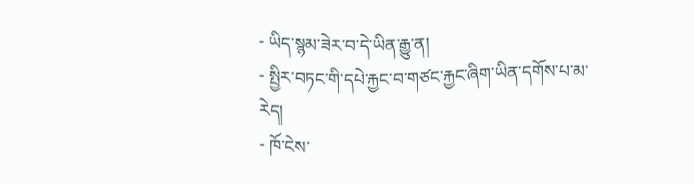- ཡིད་སྙམ་ཟེར་བ་དེ་ཡིན་རྒྱུ་ན།
- སྤྱིར་བཏང་གི་དཔེ་རྐྱང་བ་གཙང་རྐྱང་ཞིག་ཡིན་དགོས་པ་མ་རེད།
- ཁོ་ངེས་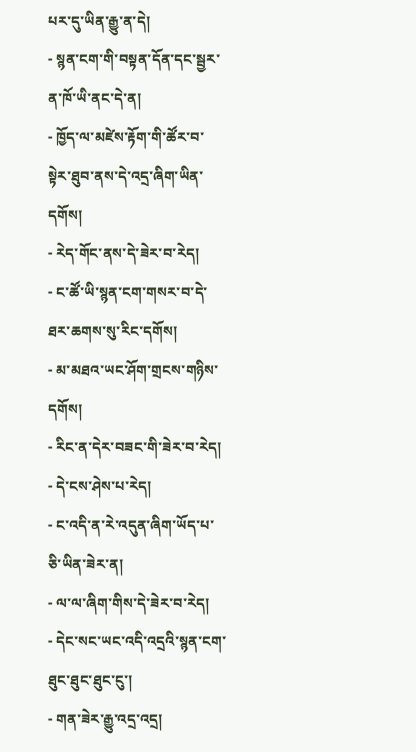པར་དུ་ཡིན་རྒྱུ་ན་དེ།
- སྙན་ངག་གི་བསྟན་དོན་དང་སྦྱར་ན་ཁོ་ཡི་ནང་དེ་ན།
- ཁྱོད་ལ་མཛེས་རྟོག་གི་ཚོར་བ་སྟེར་ཐུབ་ནས་དེ་འདྲ་ཞིག་ཡིན་དགོས།
- རེད་གོང་ནས་དེ་ཟེར་བ་རེད།
- ང་ཚོ་ཡི་སྙན་ངག་གསར་བ་དེ་ཐར་ཆགས་སུ་རིང་དགོས།
- མ་མཐའ་ཡང་ཤོག་གྲངས་གཉིས་དགོས།
- རིང་ན་དེར་བཟང་གི་ཟེར་བ་རེད།
- དེ་ངས་ཤེས་པ་རེད།
- ང་འདི་ན་རེ་འདུན་ཞིག་ཡོད་པ་ཅི་ཡིན་ཟེར་ན།
- ལ་ལ་ཞིག་གིས་དེ་ཟེར་བ་རེད།
- དེང་སང་ཡང་འདི་འདྲའི་སྙན་ངག་ཐུང་ཐུང་ཐུང་ངུ་།
- གན་ཟེར་རྒྱུ་འདྲ་འདྲ།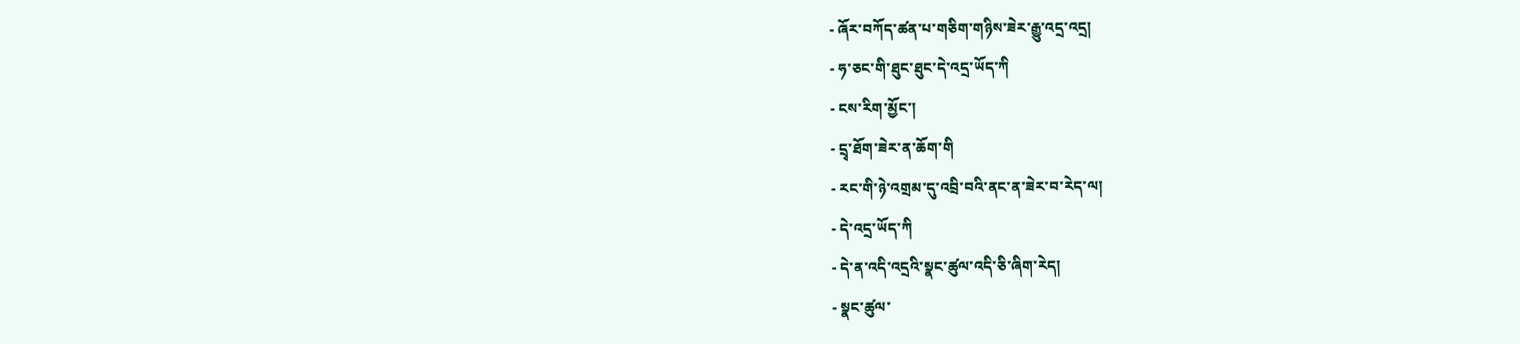- ཞོར་བཀོད་ཚན་པ་གཅིག་གཉིས་ཟེར་རྒྱུ་འདྲ་འདྲ།
- ཧ་ཅང་གི་ཐུང་ཐུང་དེ་འདྲ་ཡོད་ཀི
- ངས་རིག་མྱོང་།
- དྲྭ་ཐོག་ཟེར་ན་ཆོག་གི
- རང་གི་ཉེ་འགྲམ་དུ་འབྲི་བའི་ནང་ན་ཟེར་བ་རེད་ལ།
- དེ་འདྲ་ཡོད་ཀི
- དེ་ན་འདི་འདྲའི་སྣང་ཚུལ་འདི་ཅི་ཞིག་རེད།
- སྣང་ཚུལ་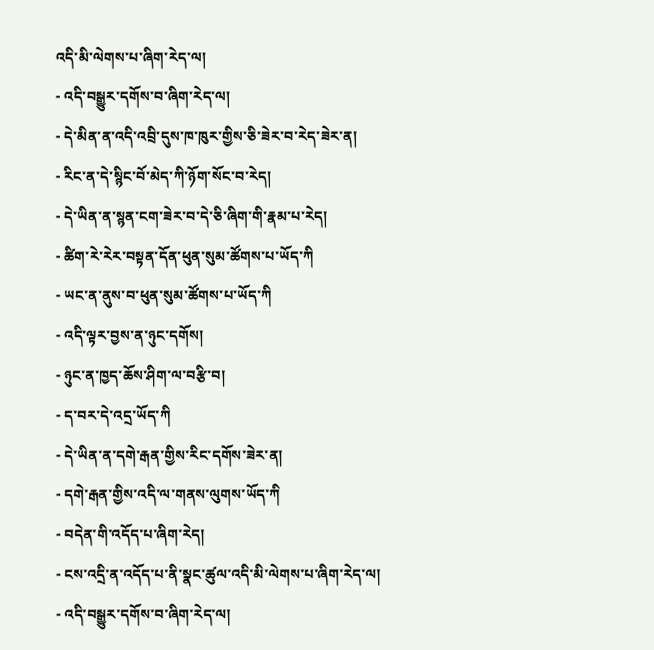འདི་མི་ལེགས་པ་ཞིག་རེད་ལ།
- འདི་བསྒྱུར་དགོས་བ་ཞིག་རེད་ལ།
- དེ་མིན་ན་འདི་འབྲི་དུས་ཁ་ཁུར་གྱིས་ཅི་ཟེར་བ་རེད་ཟེར་ན།
- རིང་ན་དེ་སྙིང་བོ་མེད་ཀི་ཉོག་སོང་བ་རེད།
- དེ་ཡིན་ན་སྙན་ངག་ཟེར་བ་དེ་ཅི་ཞིག་གི་རྣམ་པ་རེད།
- ཚིག་རེ་རེར་བསྟན་དོན་ཕུན་སུམ་ཚོགས་པ་ཡོད་ཀི
- ཡང་ན་ནུས་བ་ཕུན་སུམ་ཚོགས་པ་ཡོད་ཀི
- འདི་ལྟར་བྱས་ན་ཉུང་དགོས།
- ཉུང་ན་ཁྱད་ཆོས་ཤིག་ལ་བརྩི་བ།
- ད་བར་དེ་འདྲ་ཡོད་ཀི
- དེ་ཡིན་ན་དགེ་རྒན་གྱིས་རིང་དགོས་ཟེར་ན།
- དགེ་རྒན་གྱིས་འདི་ལ་གནས་ལུགས་ཡོད་ཀི
- བདེན་གི་འདོད་པ་ཞིག་རེད།
- ངས་འདྲི་ན་འདོད་པ་ནི་སྣང་ཚུལ་འདི་མི་ལེགས་པ་ཞིག་རེད་ལ།
- འདི་བསྒྱུར་དགོས་བ་ཞིག་རེད་ལ།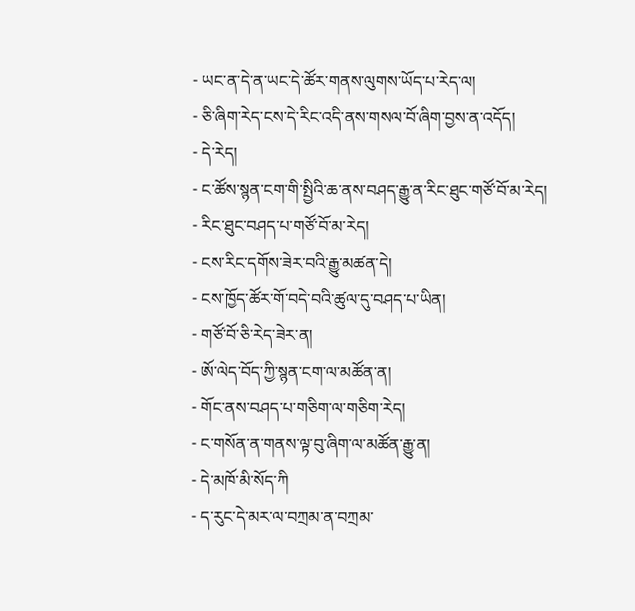- ཡང་ན་དེ་ན་ཡང་དེ་ཚོར་གནས་ལུགས་ཡོད་པ་རེད་ལ།
- ཅི་ཞིག་རེད་ངས་དེ་རིང་འདི་ནས་གསལ་བོ་ཞིག་བྱས་ན་འདོད།
- དེ་རེད།
- ང་ཚོས་སྙན་ངག་གི་སྤྱིའི་ཆ་ནས་བཤད་རྒྱུ་ན་རིང་ཐུང་གཙོ་བོ་མ་རེད།
- རིང་ཐུང་བཤད་པ་གཙོ་བོ་མ་རེད།
- ངས་རིང་དགོས་ཟེར་བའི་རྒྱུ་མཚན་དེ།
- ངས་ཁྱོད་ཚོར་གོ་བདེ་བའི་ཚུལ་དུ་བཤད་པ་ཡིན།
- གཙོ་བོ་ཅི་རེད་ཟེར་ན།
- ཨོ་ལེད་བོད་ཀྱི་སྙན་ངག་ལ་མཚོན་ན།
- གོང་ནས་བཤད་པ་གཅིག་ལ་གཅིག་རེད།
- ང་གསོན་ན་གནས་ལྟ་བུ་ཞིག་ལ་མཚོན་རྒྱུ་ན།
- དེ་མཁོ་མི་སོད་ཀི
- ད་རུང་དེ་མར་ལ་བཀྲམ་ན་བཀྲམ་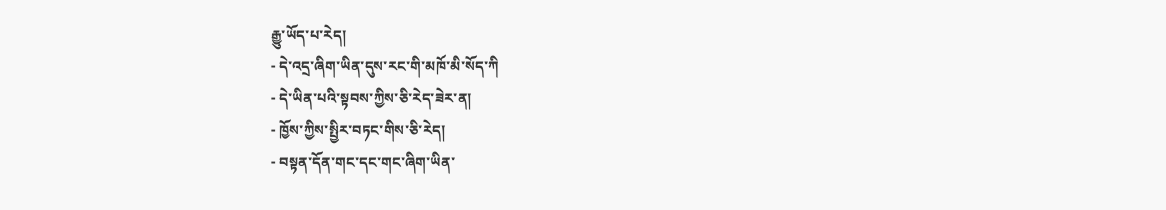རྒྱུ་ཡོད་པ་རེད།
- དེ་འདྲ་ཞིག་ཡིན་དུས་རང་གི་མཁོ་མི་སོད་ཀི
- དེ་ཡིན་པའི་སྟབས་ཀྱིས་ཅི་རེད་ཟེར་ན།
- ཁྱོས་ཀྱིས་སྤྱིར་བཏང་གིས་ཅི་རེད།
- བསྟན་དོན་གང་དང་གང་ཞིག་ཡིན་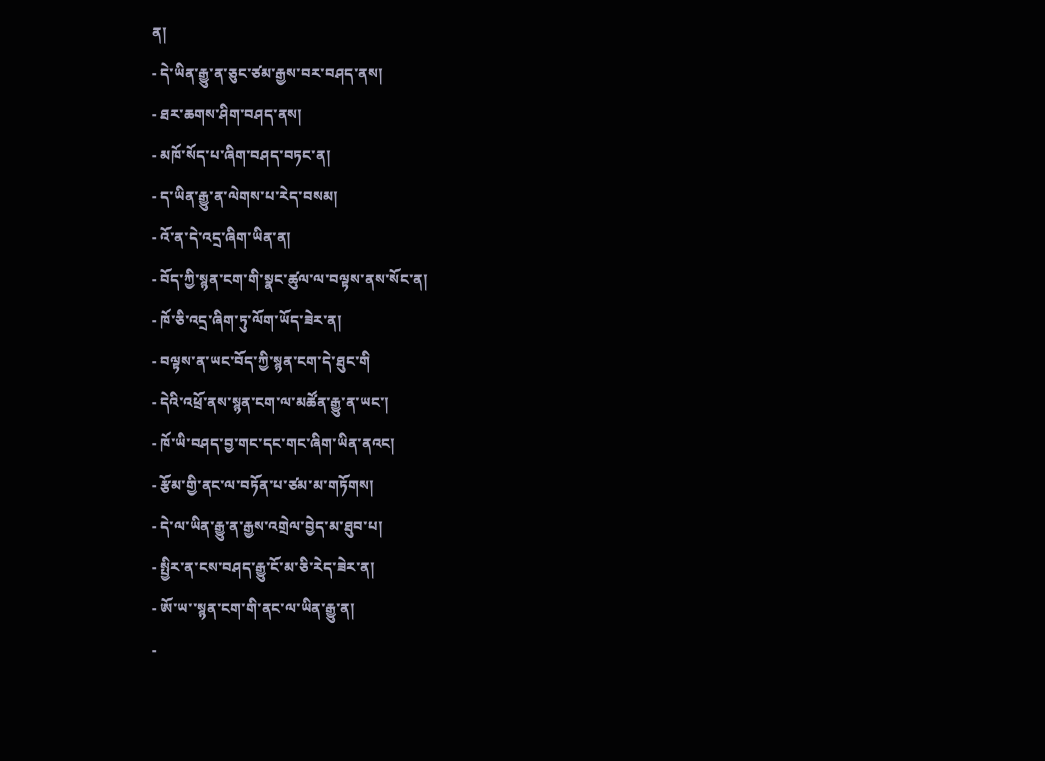ན།
- དེ་ཡིན་རྒྱུ་ན་ཅུང་ཙམ་རྒྱས་བར་བཤད་ནས།
- ཐར་ཆགས་ཤིག་བཤད་ནས།
- མཁོ་སོད་པ་ཞིག་བཤད་བཏང་ན།
- ད་ཡིན་རྒྱུ་ན་ལེགས་པ་རེད་བསམ།
- འོ་ན་དེ་འདྲ་ཞིག་ཡིན་ན།
- བོད་ཀྱི་སྙན་ངག་གི་སྣང་ཚུལ་ལ་བལྟས་ནས་སོང་ན།
- ཁོ་ཅི་འདྲ་ཞིག་ཏུ་ལོག་ཡོད་ཟེར་ན།
- བལྟས་ན་ཡང་བོད་ཀྱི་སྙན་ངག་དེ་ཐུང་གི
- དེའི་འཕྲོ་ནས་སྙན་ངག་ལ་མཚོན་རྒྱུ་ན་ཡང་།
- ཁོ་ཡི་བཤད་བྱ་གང་དང་གང་ཞིག་ཡིན་ནའང།
- རྩོམ་གྱི་ནང་ལ་བཏོན་པ་ཙམ་མ་གཏོགས།
- དེ་ལ་ཡིན་རྒྱུ་ན་རྒྱས་འགྲེལ་བྱེད་མ་ཐུབ་པ།
- སྤྱིར་ན་ངས་བཤད་རྒྱུ་ངོ་མ་ཅི་རེད་ཟེར་ན།
- ཨོ་ཡ་་སྙན་ངག་གི་ནང་ལ་ཡིན་རྒྱུ་ན།
-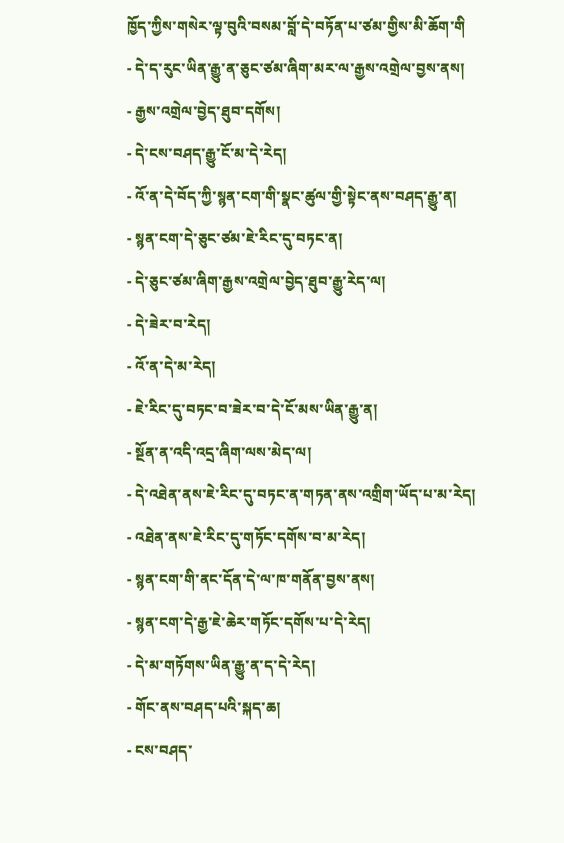ཁྱོད་ཀྱིས་གསེར་ལྟ་བུའི་བསམ་བློ་དེ་བཏོན་པ་ཙམ་གྱིས་མི་ཆོག་གི
- དེ་ད་རུང་ཡིན་རྒྱུ་ན་ཅུང་ཙམ་ཞིག་མར་ལ་རྒྱས་འགྲེལ་བྱས་ནས།
- རྒྱས་འགྲེལ་བྱེད་ཐུབ་དགོས།
- དེ་ངས་བཤད་རྒྱུ་ངོ་མ་དེ་རེད།
- འོ་ན་དེ་བོད་ཀྱི་སྙན་ངག་གི་སྣང་ཚུལ་གྱི་སྟེང་ནས་བཤད་རྒྱུ་ན།
- སྙན་ངག་དེ་ཅུང་ཙམ་ཇེ་རིང་དུ་བཏང་ན།
- དེ་ཅུང་ཙམ་ཞིག་རྒྱས་འགྲེལ་བྱེད་ཐུབ་རྒྱུ་རེད་ལ།
- དེ་ཟེར་བ་རེད།
- འོ་ན་དེ་མ་རེད།
- ཇེ་རིང་དུ་བཏང་བ་ཟེར་བ་དེ་ངོ་མས་ཡིན་རྒྱུ་ན།
- སྔོན་ན་འདི་འདྲ་ཞིག་ལས་མེད་ལ།
- དེ་འཐེན་ནས་ཇེ་རིང་དུ་བཏང་ན་གཏན་ནས་འགྲིག་ཡོད་པ་མ་རེད།
- འཐེན་ནས་ཇེ་རིང་དུ་གཏོང་དགོས་བ་མ་རེད།
- སྙན་ངག་གི་ནང་དོན་དེ་ལ་ཁ་གནོན་བྱས་ནས།
- སྙན་ངག་དེ་རྒྱ་ཇེ་ཆེར་གཏོང་དགོས་པ་དེ་རེད།
- དེ་མ་གཏོགས་ཡིན་རྒྱུ་ན་ད་དེ་རེད།
- གོང་ནས་བཤད་པའི་སྐད་ཆ།
- ངས་བཤད་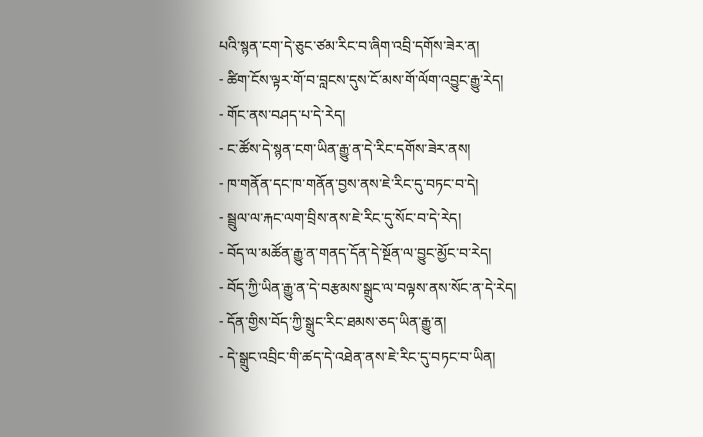པའི་སྙན་ངག་དེ་ཅུང་ཙམ་རིང་བ་ཞིག་འབྲི་དགོས་ཟེར་ན།
- ཚིག་ངོས་ལྟར་གོ་བ་བླངས་དུས་ངོ་མས་གོ་ལོག་འབྱུང་རྒྱུ་རེད།
- གོང་ནས་བཤད་པ་དེ་རེད།
- ང་ཚོས་དེ་སྙན་ངག་ཡིན་རྒྱུ་ན་དེ་རིང་དགོས་ཟེར་ནས།
- ཁ་གནོན་དང་ཁ་གནོན་བྱས་ནས་ཇེ་རིང་དུ་བཏང་བ་དེ།
- སྦྲུལ་ལ་རྐང་ལག་བྲིས་ནས་ཇེ་རིང་དུ་སོང་བ་དེ་རེད།
- བོད་ལ་མཚོན་རྒྱུ་ན་གནད་དོན་དེ་སྔོན་ལ་བྱུང་མྱོང་བ་རེད།
- བོད་ཀྱི་ཡིན་རྒྱུ་ན་དེ་བརྩམས་སྒྲུང་ལ་བལྟས་ནས་སོང་ན་དེ་རེད།
- དོན་གྱིས་བོད་ཀྱི་སྒྲུང་རིང་ཐམས་ཅད་ཡིན་རྒྱུ་ན།
- དེ་སྒྲུང་འབྲིང་གི་ཚད་དེ་འཐེན་ནས་ཇེ་རིང་དུ་བཏང་བ་ཡིན།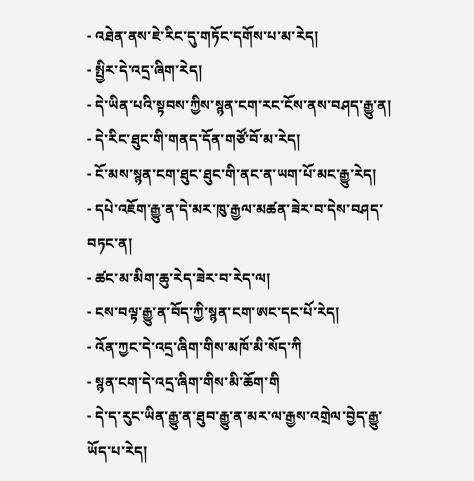- འཐེན་ནས་ཇེ་རིང་དུ་གཏོང་དགོས་པ་མ་རེད།
- སྤྱིར་དེ་འདྲ་ཞིག་རེད།
- དེ་ཡིན་པའི་སྟབས་ཀྱིས་སྙན་ངག་རང་ངོས་ནས་བཤད་རྒྱུ་ན།
- དེ་རིང་ཐུང་གི་གནད་དོན་གཙོ་བོ་མ་རེད།
- ངོ་མས་སྙན་ངག་ཐུང་ཐུང་གི་ནང་ན་ཡག་པོ་མང་རྒྱུ་རེད།
- དཔེ་འཇོག་རྒྱུ་ན་དེ་མར་ཁུ་རྒྱལ་མཚན་ཟེར་བ་དེས་བཤད་བཏང་ན།
- ཚང་མ་མིག་ཆུ་རེད་ཟེར་བ་རེད་ལ།
- ངས་བལྟ་རྒྱུ་ན་བོད་ཀྱི་སྙན་ངག་ཨང་དང་པོ་རེད།
- འོན་ཀྱང་དེ་འདྲ་ཞིག་གིས་མཁོ་མི་སོད་ཀི
- སྙན་ངག་དེ་འདྲ་ཞིག་གིས་མི་ཆོག་གི
- དེ་ད་རུང་ཡིན་རྒྱུ་ན་ཐུབ་རྒྱུ་ན་མར་ལ་རྒྱས་འགྲེལ་བྱེད་རྒྱུ་ཡོད་པ་རེད།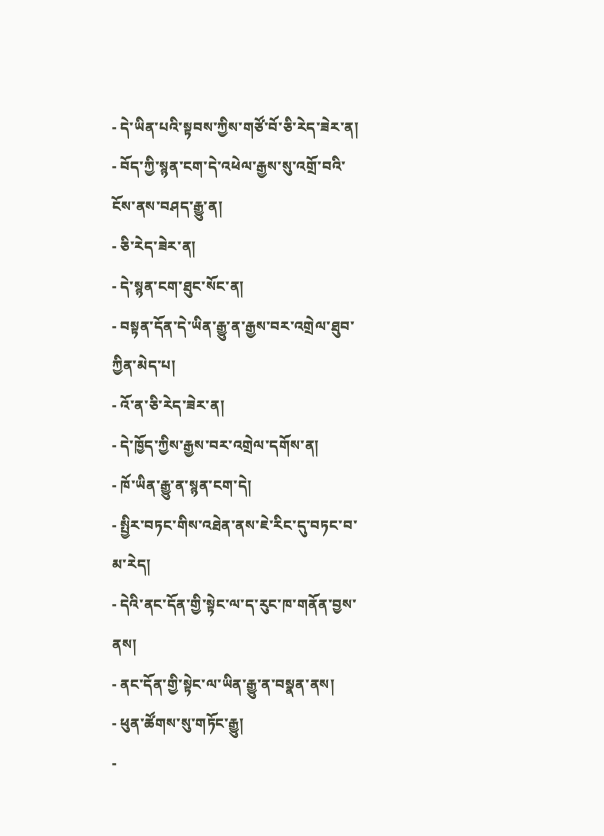- དེ་ཡིན་པའི་སྟབས་ཀྱིས་གཙོ་བོ་ཅི་རེད་ཟེར་ན།
- བོད་ཀྱི་སྙན་ངག་དེ་འཕེལ་རྒྱས་སུ་འགྲོ་བའི་ངོས་ནས་བཤད་རྒྱུ་ན།
- ཅི་རེད་ཟེར་ན།
- དེ་སྙན་ངག་ཐུང་སོང་ན།
- བསྟན་དོན་དེ་ཡིན་རྒྱུ་ན་རྒྱས་བར་འགྲེལ་ཐུབ་ཀྱིན་མེད་པ།
- འོ་ན་ཅི་རེད་ཟེར་ན།
- དེ་ཁྱོད་ཀྱིས་རྒྱས་བར་འགྲེལ་དགོས་ན།
- ཁོ་ཡིན་རྒྱུ་ན་སྙན་ངག་དེ།
- སྤྱིར་བཏང་གིས་འཐེན་ནས་ཇེ་རིང་དུ་བཏང་བ་མ་རེད།
- དེའི་ནང་དོན་གྱི་སྟེང་ལ་ད་རུང་ཁ་གནོན་བྱས་ནས།
- ནང་དོན་གྱི་སྟེང་ལ་ཡིན་རྒྱུ་ན་བསྣན་ནས།
- ཕུན་ཚོགས་སུ་གཏོང་རྒྱུ།
-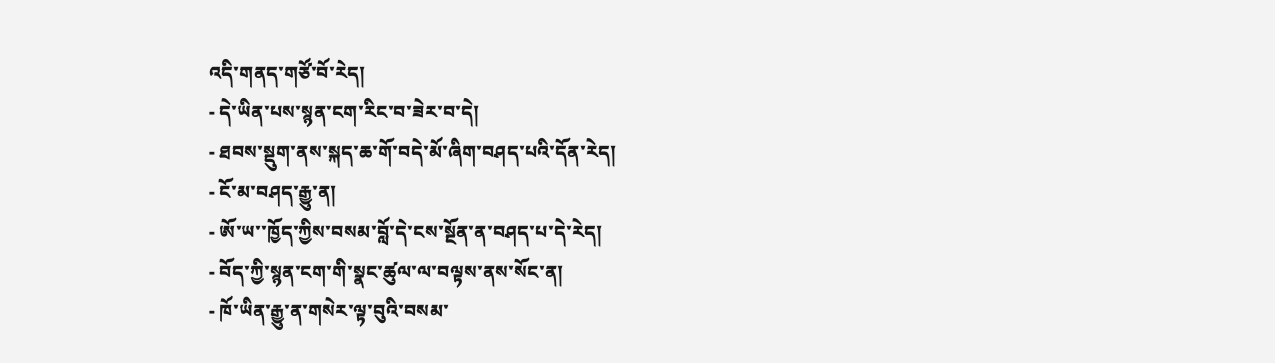འདི་གནད་གཙོ་བོ་རེད།
- དེ་ཡིན་པས་སྙན་ངག་རིང་བ་ཟེར་བ་དེ།
- ཐབས་སྡུག་ནས་སྐད་ཆ་གོ་བདེ་མོ་ཞིག་བཤད་པའི་དོན་རེད།
- ངོ་མ་བཤད་རྒྱུ་ན།
- ཨོ་ཡ་་ཁྱོད་ཀྱིས་བསམ་བློ་དེ་ངས་སྔོན་ན་བཤད་པ་དེ་རེད།
- བོད་ཀྱི་སྙན་ངག་གི་སྣང་ཚུལ་ལ་བལྟས་ནས་སོང་ན།
- ཁོ་ཡིན་རྒྱུ་ན་གསེར་ལྟ་བུའི་བསམ་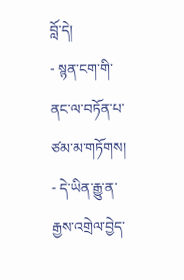བློ་དེ།
- སྙན་ངག་གི་ནང་ལ་བཏོན་པ་ཙམ་མ་གཏོགས།
- དེ་ཡིན་རྒྱུ་ན་རྒྱས་འགྲེལ་བྱེད་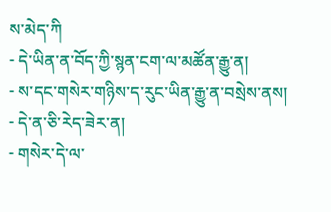ས་མེད་ཀི
- དེ་ཡིན་ན་བོད་ཀྱི་སྙན་ངག་ལ་མཚོན་རྒྱུ་ན།
- ས་དང་གསེར་གཉིས་ད་རུང་ཡིན་རྒྱུ་ན་བསྲེས་ནས།
- དེ་ན་ཅི་རེད་ཟེར་ན།
- གསེར་དེ་ལ་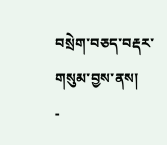བསྲེག་བཅད་བརྡར་གསུམ་བྱས་ནས།
-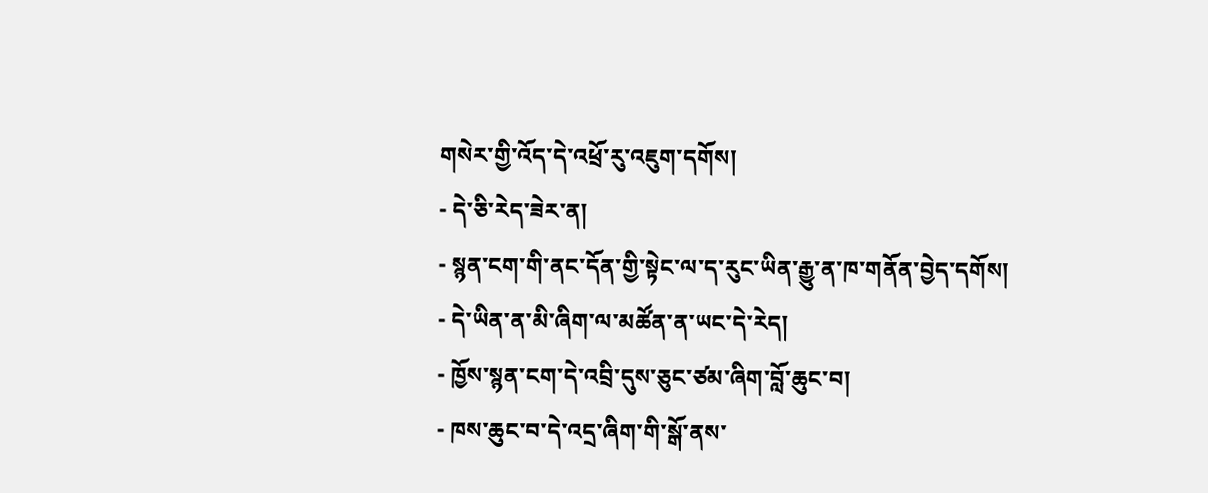གསེར་གྱི་འོད་དེ་འཕྲོ་རུ་འཇུག་དགོས།
- དེ་ཅི་རེད་ཟེར་ན།
- སྙན་ངག་གི་ནང་དོན་གྱི་སྟེང་ལ་ད་རུང་ཡིན་རྒྱུ་ན་ཁ་གནོན་བྱེད་དགོས།
- དེ་ཡིན་ན་མི་ཞིག་ལ་མཚོན་ན་ཡང་དེ་རེད།
- ཁྱོས་སྙན་ངག་དེ་འབྲི་དུས་ཅུང་ཙམ་ཞིག་བློ་ཆུང་བ།
- ཁས་ཆུང་བ་དེ་འདྲ་ཞིག་གི་སྒོ་ནས་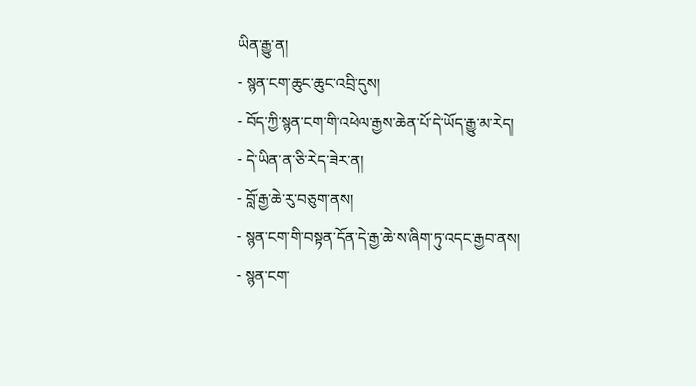ཡིན་རྒྱུ་ན།
- སྙན་ངག་ཆུང་ཆུང་འབྲི་དུས།
- བོད་ཀྱི་སྙན་ངག་གི་འཕེལ་རྒྱས་ཆེན་པོ་དེ་ཡོད་རྒྱུ་མ་རེད།
- དེ་ཡིན་ན་ཅི་རེད་ཟེར་ན།
- བློ་རྒྱ་ཆེ་རུ་བཅུག་ནས།
- སྙན་ངག་གི་བསྟན་དོན་དེ་རྒྱ་ཆེ་ས་ཞིག་ཏུ་འདང་རྒྱབ་ནས།
- སྙན་ངག་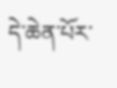དེ་ཆེན་པོར་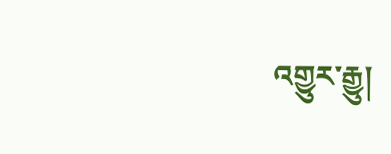འགྱུར་རྒྱུ།